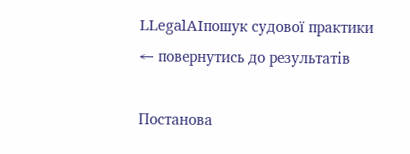LLegalAIпошук судової практики
← повернутись до результатів

Постанова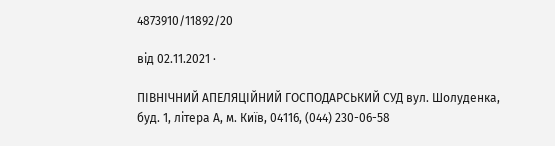4873910/11892/20

від 02.11.2021 ·

ПІВНІЧНИЙ АПЕЛЯЦІЙНИЙ ГОСПОДАРСЬКИЙ СУД вул. Шолуденка, буд. 1, літера А, м. Київ, 04116, (044) 230-06-58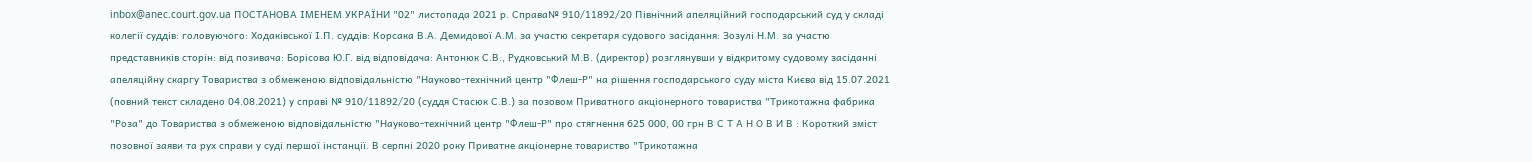inbox@anec.court.gov.ua ПОСТАНОВА ІМЕНЕМ УКРАЇНИ "02" листопада 2021 р. Справа№ 910/11892/20 Північний апеляційний господарський суд у складі колегії суддів: головуючого: Ходаківської І.П. суддів: Корсака В.А. Демидової А.М. за участю секретаря судового засідання: Зозулі Н.М. за участю представників сторін: від позивача: Борісова Ю.Г. від відповідача: Антонюк С.В., Рудковський М.В. (директор) розглянувши у відкритому судовому засіданні апеляційну скаргу Товариства з обмеженою відповідальністю "Науково-технічний центр "Флеш-Р" на рішення господарського суду міста Києва від 15.07.2021 (повний текст складено 04.08.2021) у справі № 910/11892/20 (суддя Стасюк С.В.) за позовом Приватного акціонерного товариства "Трикотажна фабрика "Роза" до Товариства з обмеженою відповідальністю "Науково-технічний центр "Флеш-Р" про стягнення 625 000, 00 грн В С Т А Н О В И В : Короткий зміст позовної заяви та рух справи у суді першої інстанції. В серпні 2020 року Приватне акціонерне товариство "Трикотажна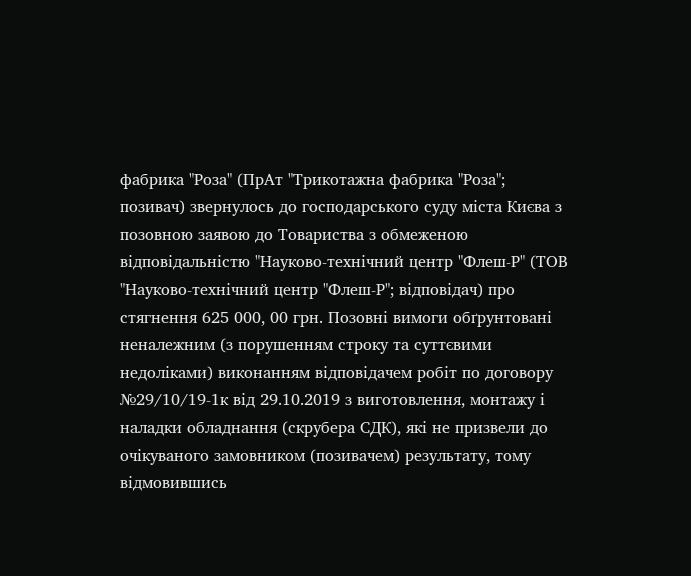фабрика "Роза" (ПрАт "Трикотажна фабрика "Роза"; позивач) звернулось до господарського суду міста Києва з позовною заявою до Товариства з обмеженою відповідальністю "Науково-технічний центр "Флеш-Р" (ТОВ "Науково-технічний центр "Флеш-Р"; відповідач) про стягнення 625 000, 00 грн. Позовні вимоги обґрунтовані неналежним (з порушенням строку та суттєвими недоліками) виконанням відповідачем робіт по договору №29/10/19-1к від 29.10.2019 з виготовлення, монтажу і наладки обладнання (скрубера СДК), які не призвели до очікуваного замовником (позивачем) результату, тому відмовившись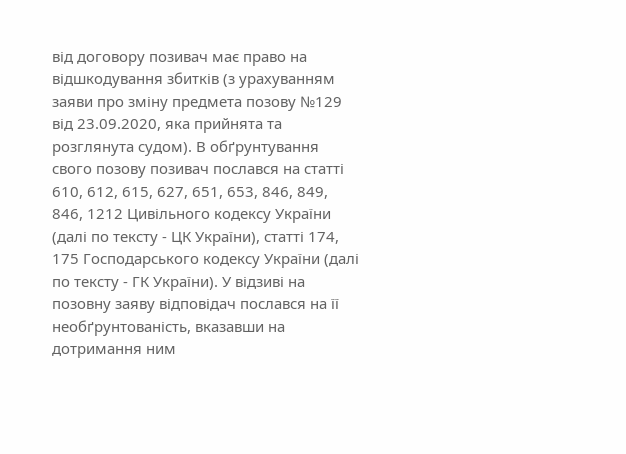від договору позивач має право на відшкодування збитків (з урахуванням заяви про зміну предмета позову №129 від 23.09.2020, яка прийнята та розглянута судом). В обґрунтування свого позову позивач послався на статті 610, 612, 615, 627, 651, 653, 846, 849, 846, 1212 Цивільного кодексу України (далі по тексту - ЦК України), статті 174, 175 Господарського кодексу України (далі по тексту - ГК України). У відзиві на позовну заяву відповідач послався на її необґрунтованість, вказавши на дотримання ним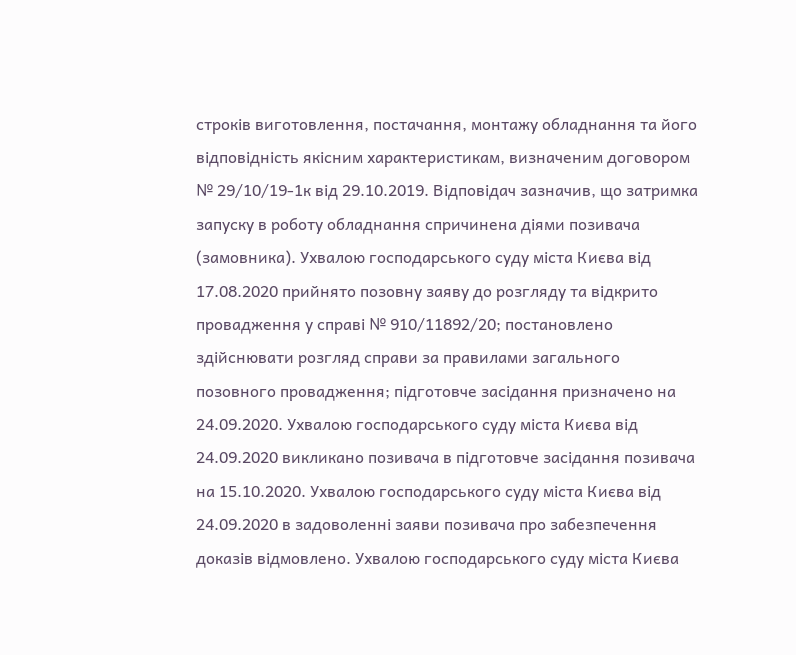строків виготовлення, постачання, монтажу обладнання та його відповідність якісним характеристикам, визначеним договором № 29/10/19-1к від 29.10.2019. Відповідач зазначив, що затримка запуску в роботу обладнання спричинена діями позивача (замовника). Ухвалою господарського суду міста Києва від 17.08.2020 прийнято позовну заяву до розгляду та відкрито провадження у справі № 910/11892/20; постановлено здійснювати розгляд справи за правилами загального позовного провадження; підготовче засідання призначено на 24.09.2020. Ухвалою господарського суду міста Києва від 24.09.2020 викликано позивача в підготовче засідання позивача на 15.10.2020. Ухвалою господарського суду міста Києва від 24.09.2020 в задоволенні заяви позивача про забезпечення доказів відмовлено. Ухвалою господарського суду міста Києва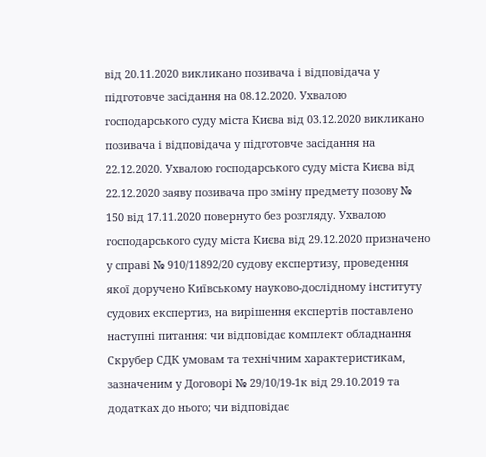від 20.11.2020 викликано позивача і відповідача у підготовче засідання на 08.12.2020. Ухвалою господарського суду міста Києва від 03.12.2020 викликано позивача і відповідача у підготовче засідання на 22.12.2020. Ухвалою господарського суду міста Києва від 22.12.2020 заяву позивача про зміну предмету позову № 150 від 17.11.2020 повернуто без розгляду. Ухвалою господарського суду міста Києва від 29.12.2020 призначено у справі № 910/11892/20 судову експертизу, проведення якої доручено Київському науково-дослідному інституту судових експертиз, на вирішення експертів поставлено наступні питання: чи відповідає комплект обладнання Скрубер СДК умовам та технічним характеристикам, зазначеним у Договорі № 29/10/19-1к від 29.10.2019 та додатках до нього; чи відповідає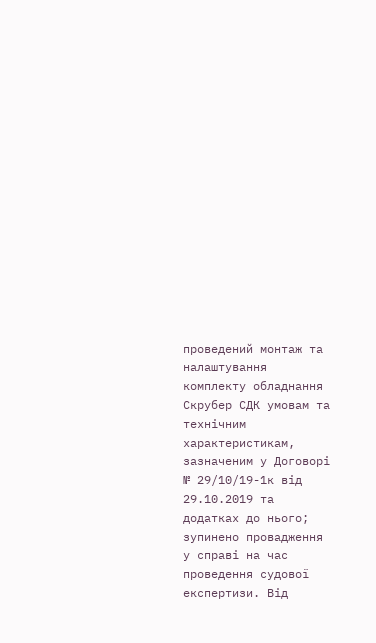проведений монтаж та налаштування комплекту обладнання Скрубер СДК умовам та технічним характеристикам, зазначеним у Договорі № 29/10/19-1к від 29.10.2019 та додатках до нього; зупинено провадження у справі на час проведення судової експертизи. Від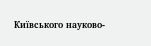Київського науково-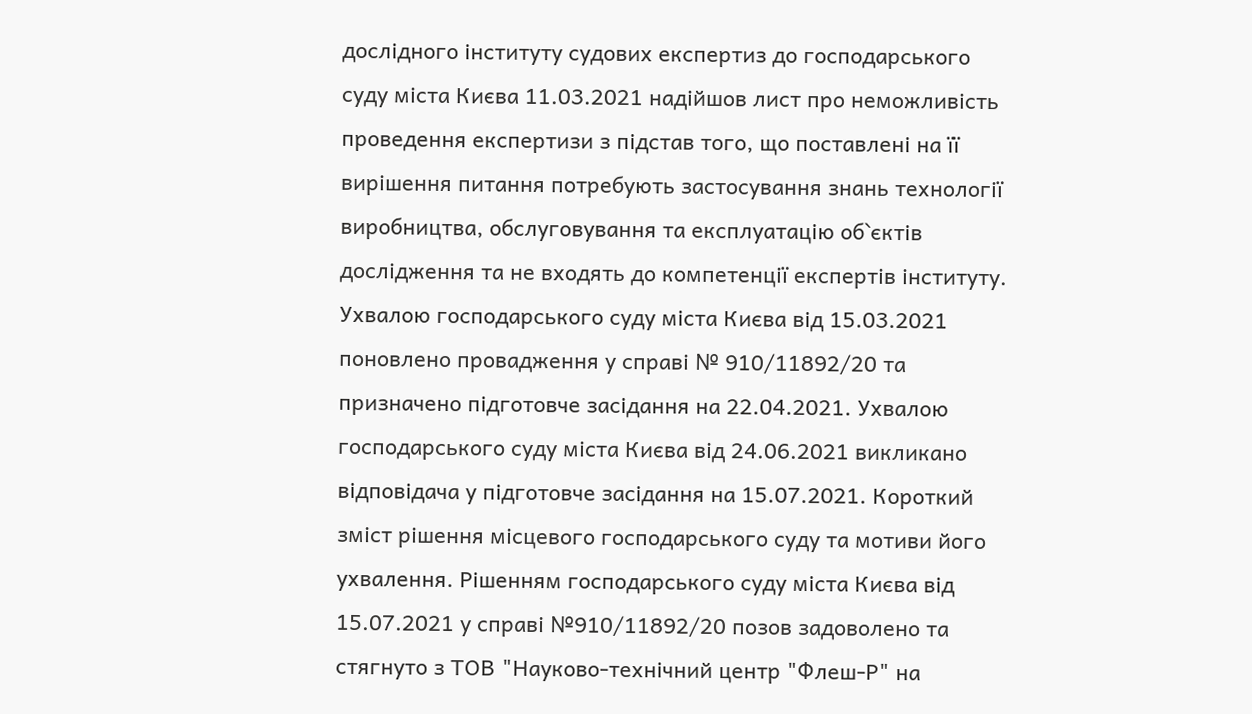дослідного інституту судових експертиз до господарського суду міста Києва 11.03.2021 надійшов лист про неможливість проведення експертизи з підстав того, що поставлені на її вирішення питання потребують застосування знань технології виробництва, обслуговування та експлуатацію об`єктів дослідження та не входять до компетенції експертів інституту. Ухвалою господарського суду міста Києва від 15.03.2021 поновлено провадження у справі № 910/11892/20 та призначено підготовче засідання на 22.04.2021. Ухвалою господарського суду міста Києва від 24.06.2021 викликано відповідача у підготовче засідання на 15.07.2021. Короткий зміст рішення місцевого господарського суду та мотиви його ухвалення. Рішенням господарського суду міста Києва від 15.07.2021 у справі №910/11892/20 позов задоволено та стягнуто з ТОВ "Науково-технічний центр "Флеш-Р" на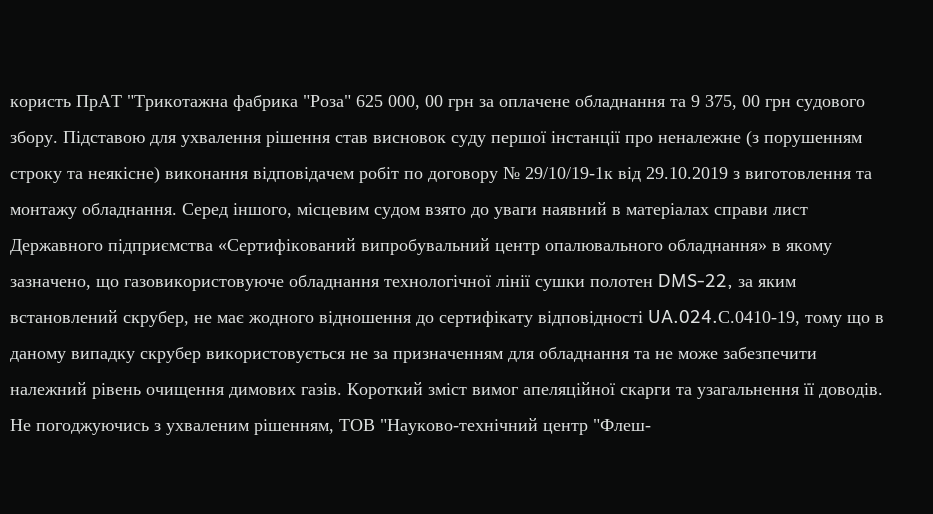користь ПрАТ "Трикотажна фабрика "Роза" 625 000, 00 грн за оплачене обладнання та 9 375, 00 грн судового збору. Підставою для ухвалення рішення став висновок суду першої інстанції про неналежне (з порушенням строку та неякісне) виконання відповідачем робіт по договору № 29/10/19-1к від 29.10.2019 з виготовлення та монтажу обладнання. Серед іншого, місцевим судом взято до уваги наявний в матеріалах справи лист Державного підприємства «Сертифікований випробувальний центр опалювального обладнання» в якому зазначено, що газовикористовуюче обладнання технологічної лінії сушки полотен DMS-22, за яким встановлений скрубер, не має жодного відношення до сертифікату відповідності UA.024.С.0410-19, тому що в даному випадку скрубер використовується не за призначенням для обладнання та не може забезпечити належний рівень очищення димових газів. Короткий зміст вимог апеляційної скарги та узагальнення її доводів. Не погоджуючись з ухваленим рішенням, ТОВ "Науково-технічний центр "Флеш-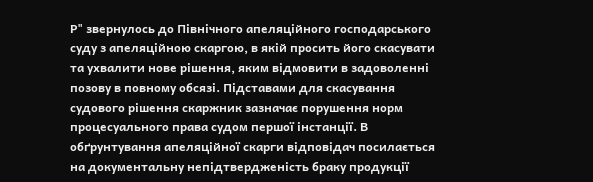Р" звернулось до Північного апеляційного господарського суду з апеляційною скаргою, в якій просить його скасувати та ухвалити нове рішення, яким відмовити в задоволенні позову в повному обсязі. Підставами для скасування судового рішення скаржник зазначає порушення норм процесуального права судом першої інстанції. В обґрунтування апеляційної скарги відповідач посилається на документальну непідтвердженість браку продукції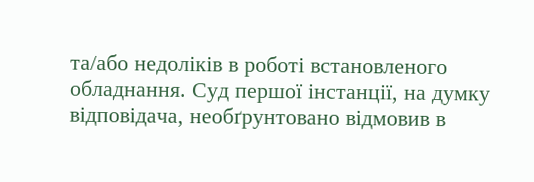та/або недоліків в роботі встановленого обладнання. Суд першої інстанції, на думку відповідача, необґрунтовано відмовив в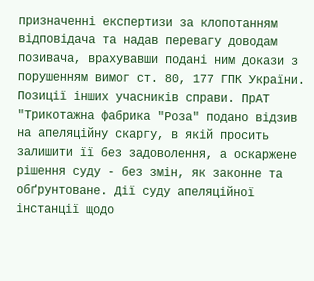призначенні експертизи за клопотанням відповідача та надав перевагу доводам позивача, врахувавши подані ним докази з порушенням вимог ст. 80, 177 ГПК України. Позиції інших учасників справи. ПрАТ "Трикотажна фабрика "Роза" подано відзив на апеляційну скаргу, в якій просить залишити її без задоволення, а оскаржене рішення суду - без змін, як законне та обґрунтоване. Дії суду апеляційної інстанції щодо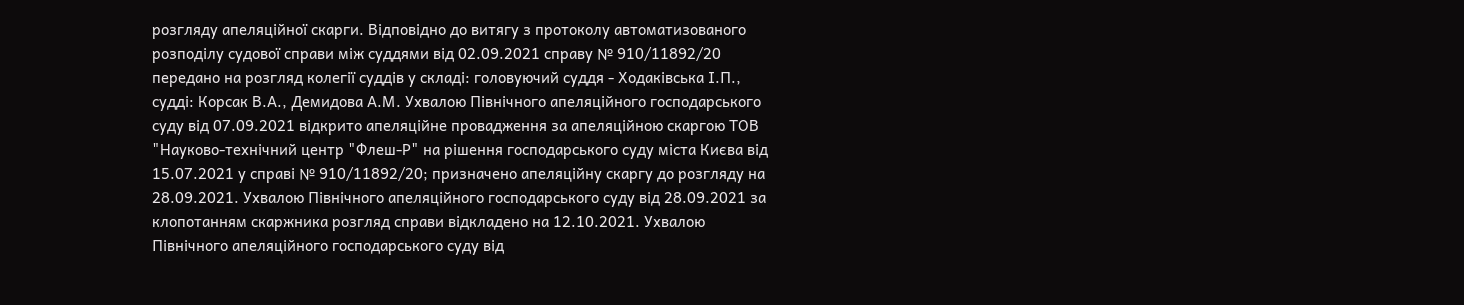розгляду апеляційної скарги. Відповідно до витягу з протоколу автоматизованого розподілу судової справи між суддями від 02.09.2021 справу № 910/11892/20 передано на розгляд колегії суддів у складі: головуючий суддя - Ходаківська І.П., судді: Корсак В.А., Демидова А.М. Ухвалою Північного апеляційного господарського суду від 07.09.2021 відкрито апеляційне провадження за апеляційною скаргою ТОВ "Науково-технічний центр "Флеш-Р" на рішення господарського суду міста Києва від 15.07.2021 у справі № 910/11892/20; призначено апеляційну скаргу до розгляду на 28.09.2021. Ухвалою Північного апеляційного господарського суду від 28.09.2021 за клопотанням скаржника розгляд справи відкладено на 12.10.2021. Ухвалою Північного апеляційного господарського суду від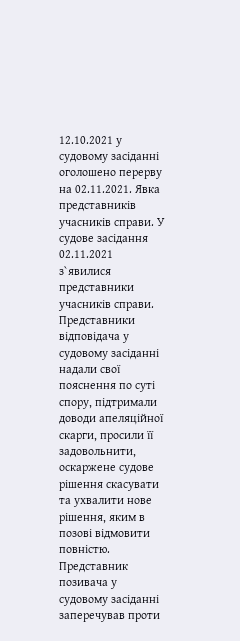12.10.2021 у судовому засіданні оголошено перерву на 02.11.2021. Явка представників учасників справи. У судове засідання 02.11.2021 з`явилися представники учасників справи. Представники відповідача у судовому засіданні надали свої пояснення по суті спору, підтримали доводи апеляційної скарги, просили її задовольнити, оскаржене судове рішення скасувати та ухвалити нове рішення, яким в позові відмовити повністю. Представник позивача у судовому засіданні заперечував проти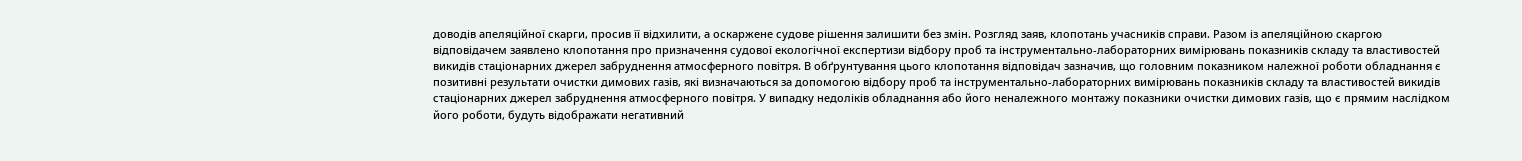доводів апеляційної скарги, просив її відхилити, а оскаржене судове рішення залишити без змін. Розгляд заяв, клопотань учасників справи. Разом із апеляційною скаргою відповідачем заявлено клопотання про призначення судової екологічної експертизи відбору проб та інструментально-лабораторних вимірювань показників складу та властивостей викидів стаціонарних джерел забруднення атмосферного повітря. В обґрунтування цього клопотання відповідач зазначив, що головним показником належної роботи обладнання є позитивні результати очистки димових газів, які визначаються за допомогою відбору проб та інструментально-лабораторних вимірювань показників складу та властивостей викидів стаціонарних джерел забруднення атмосферного повітря. У випадку недоліків обладнання або його неналежного монтажу показники очистки димових газів, що є прямим наслідком його роботи, будуть відображати негативний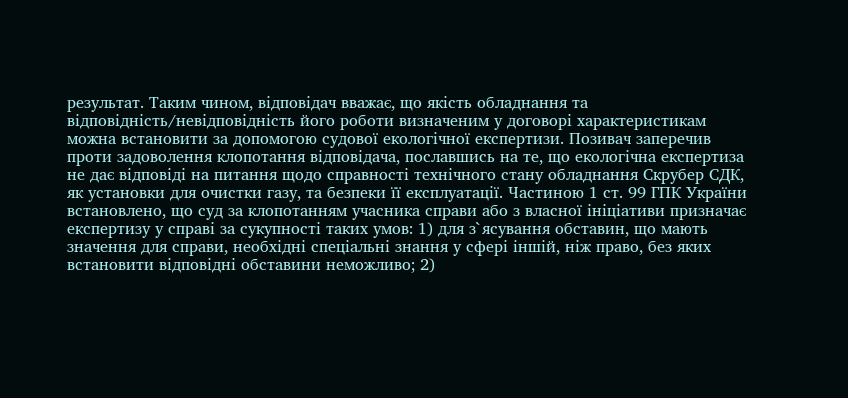результат. Таким чином, відповідач вважає, що якість обладнання та відповідність/невідповідність його роботи визначеним у договорі характеристикам можна встановити за допомогою судової екологічної експертизи. Позивач заперечив проти задоволення клопотання відповідача, пославшись на те, що екологічна експертиза не дає відповіді на питання щодо справності технічного стану обладнання Скрубер СДК, як установки для очистки газу, та безпеки її експлуатації. Частиною 1 ст. 99 ГПК України встановлено, що суд за клопотанням учасника справи або з власної ініціативи призначає експертизу у справі за сукупності таких умов: 1) для з`ясування обставин, що мають значення для справи, необхідні спеціальні знання у сфері іншій, ніж право, без яких встановити відповідні обставини неможливо; 2)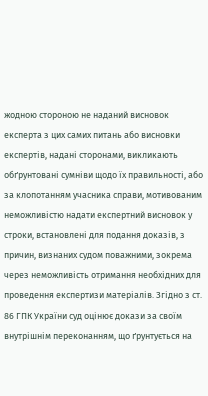жодною стороною не наданий висновок експерта з цих самих питань або висновки експертів, надані сторонами, викликають обґрунтовані сумніви щодо їх правильності, або за клопотанням учасника справи, мотивованим неможливістю надати експертний висновок у строки, встановлені для подання доказів, з причин, визнаних судом поважними, зокрема через неможливість отримання необхідних для проведення експертизи матеріалів. Згідно з ст. 86 ГПК України суд оцінює докази за своїм внутрішнім переконанням, що ґрунтується на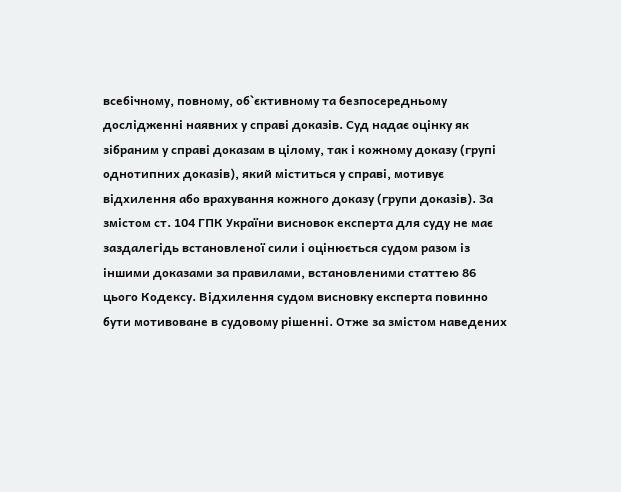всебічному, повному, об`єктивному та безпосередньому дослідженні наявних у справі доказів. Суд надає оцінку як зібраним у справі доказам в цілому, так і кожному доказу (групі однотипних доказів), який міститься у справі, мотивує відхилення або врахування кожного доказу (групи доказів). За змістом ст. 104 ГПК України висновок експерта для суду не має заздалегідь встановленої сили і оцінюється судом разом із іншими доказами за правилами, встановленими статтею 86 цього Кодексу. Відхилення судом висновку експерта повинно бути мотивоване в судовому рішенні. Отже за змістом наведених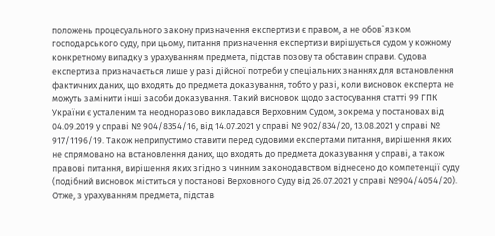положень процесуального закону призначення експертизи є правом, а не обов`язком господарського суду, при цьому, питання призначення експертизи вирішується судом у кожному конкретному випадку з урахуванням предмета, підстав позову та обставин справи. Судова експертиза призначається лише у разі дійсної потреби у спеціальних знаннях для встановлення фактичних даних, що входять до предмета доказування, тобто у разі, коли висновок експерта не можуть замінити інші засоби доказування. Такий висновок щодо застосування статті 99 ГПК України є усталеним та неодноразово викладався Верховним Судом, зокрема у постановах від 04.09.2019 у справі № 904/8354/16, від 14.07.2021 у справі № 902/834/20, 13.08.2021 у справі № 917/1196/19. Також неприпустимо ставити перед судовими експертами питання, вирішення яких не спрямовано на встановлення даних, що входять до предмета доказування у справі, а також правові питання, вирішення яких згідно з чинним законодавством віднесено до компетенції суду (подібний висновок міститься у постанові Верховного Суду від 26.07.2021 у справі №904/4054/20). Отже, з урахуванням предмета, підстав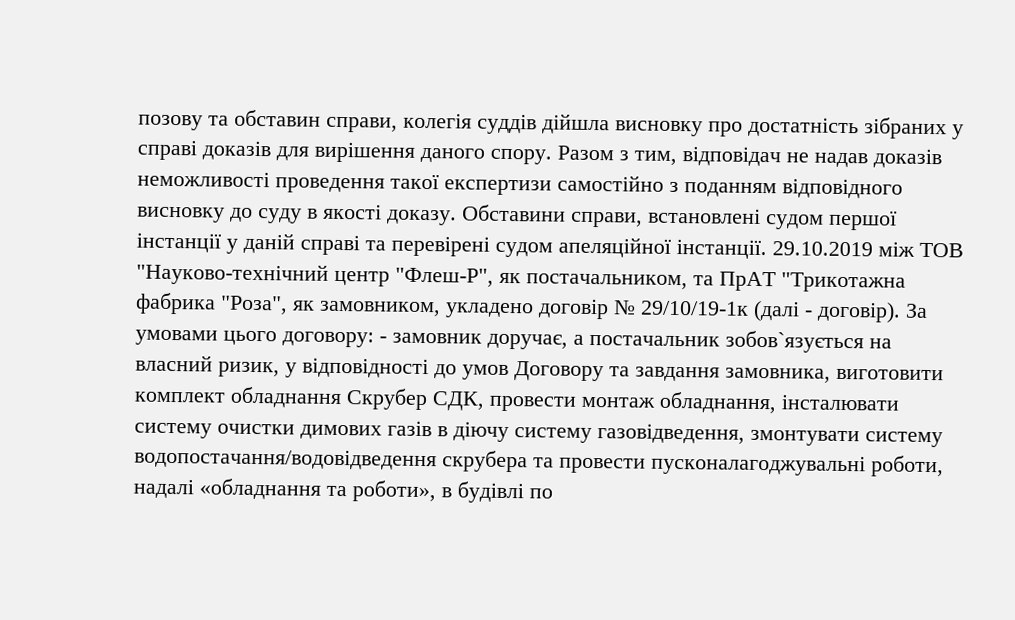позову та обставин справи, колегія суддів дійшла висновку про достатність зібраних у справі доказів для вирішення даного спору. Разом з тим, відповідач не надав доказів неможливості проведення такої експертизи самостійно з поданням відповідного висновку до суду в якості доказу. Обставини справи, встановлені судом першої інстанції у даній справі та перевірені судом апеляційної інстанції. 29.10.2019 між ТОВ "Науково-технічний центр "Флеш-Р", як постачальником, та ПрАТ "Трикотажна фабрика "Роза", як замовником, укладено договір № 29/10/19-1к (далі - договір). За умовами цього договору: - замовник доручає, а постачальник зобов`язується на власний ризик, у відповідності до умов Договору та завдання замовника, виготовити комплект обладнання Скрубер СДК, провести монтаж обладнання, інсталювати систему очистки димових газів в діючу систему газовідведення, змонтувати систему водопостачання/водовідведення скрубера та провести пусконалагоджувальні роботи, надалі «обладнання та роботи», в будівлі по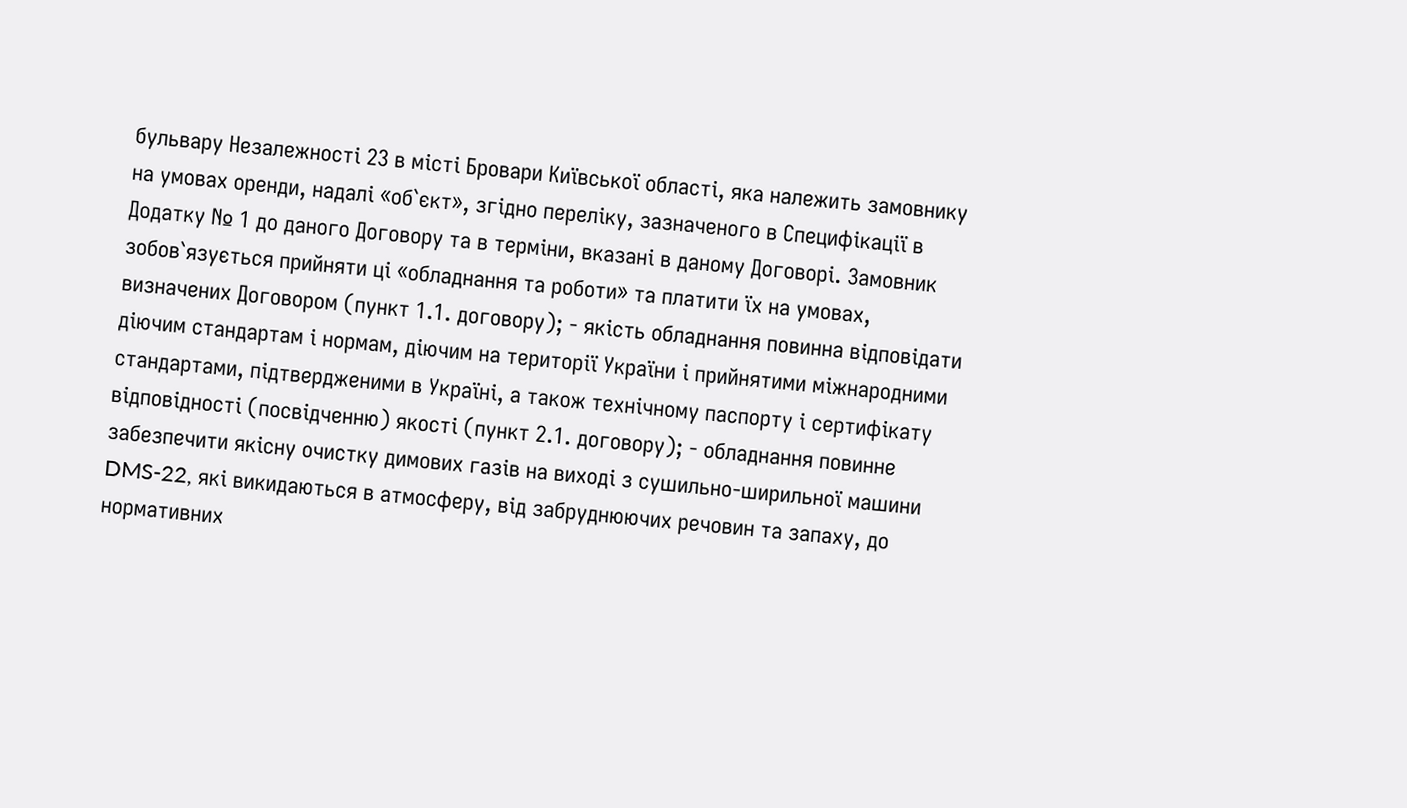бульвару Незалежності 23 в місті Бровари Київської області, яка належить замовнику на умовах оренди, надалі «об`єкт», згідно переліку, зазначеного в Специфікації в Додатку № 1 до даного Договору та в терміни, вказані в даному Договорі. Замовник зобов`язується прийняти ці «обладнання та роботи» та платити їх на умовах, визначених Договором (пункт 1.1. договору); - якість обладнання повинна відповідати діючим стандартам і нормам, діючим на території України і прийнятими міжнародними стандартами, підтвердженими в Україні, а також технічному паспорту і сертифікату відповідності (посвідченню) якості (пункт 2.1. договору); - обладнання повинне забезпечити якісну очистку димових газів на виході з сушильно-ширильної машини DMS-22, які викидаються в атмосферу, від забруднюючих речовин та запаху, до нормативних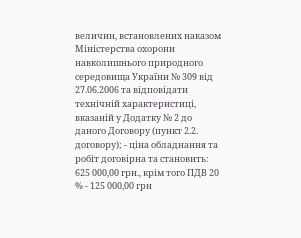величин, встановлених наказом Міністерства охорони навколишнього природного середовища України № 309 від 27.06.2006 та відповідати технічній характеристиці, вказаній у Додатку № 2 до даного Договору (пункт 2.2. договору); - ціна обладнання та робіт договірна та становить: 625 000,00 грн., крім того ПДВ 20 % - 125 000,00 грн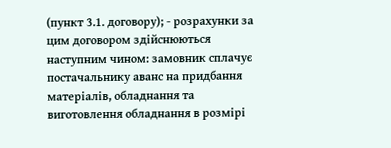(пункт 3.1. договору); - розрахунки за цим договором здійснюються наступним чином: замовник сплачує постачальнику аванс на придбання матеріалів, обладнання та виготовлення обладнання в розмірі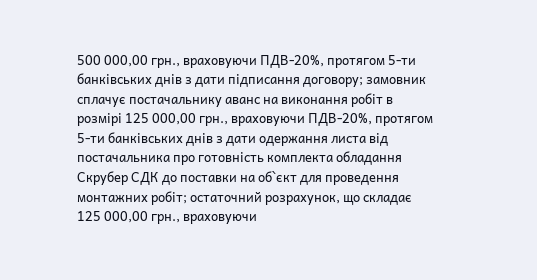500 000,00 грн., враховуючи ПДВ-20%, протягом 5-ти банківських днів з дати підписання договору; замовник сплачує постачальнику аванс на виконання робіт в розмірі 125 000,00 грн., враховуючи ПДВ-20%, протягом 5-ти банківських днів з дати одержання листа від постачальника про готовність комплекта обладання Скрубер СДК до поставки на об`єкт для проведення монтажних робіт; остаточний розрахунок, що складає 125 000,00 грн., враховуючи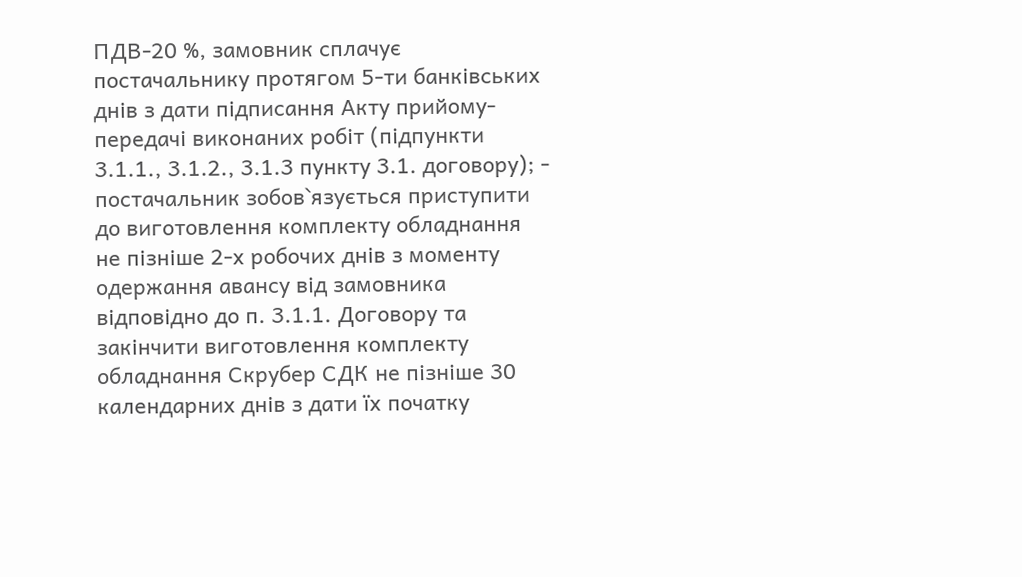ПДВ-20 %, замовник сплачує постачальнику протягом 5-ти банківських днів з дати підписання Акту прийому-передачі виконаних робіт (підпункти 3.1.1., 3.1.2., 3.1.3 пункту 3.1. договору); - постачальник зобов`язується приступити до виготовлення комплекту обладнання не пізніше 2-х робочих днів з моменту одержання авансу від замовника відповідно до п. 3.1.1. Договору та закінчити виготовлення комплекту обладнання Скрубер СДК не пізніше 30 календарних днів з дати їх початку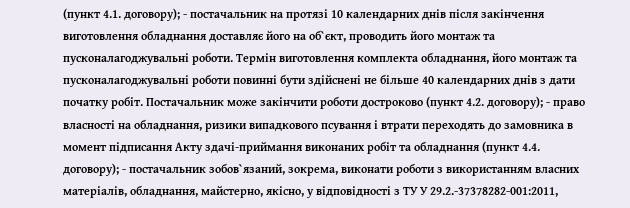(пункт 4.1. договору); - постачальник на протязі 10 календарних днів після закінчення виготовлення обладнання доставляє його на об`єкт, проводить його монтаж та пусконалагоджувальні роботи. Термін виготовлення комплекта обладнання, його монтаж та пусконалагоджувальні роботи повинні бути здійснені не більше 40 календарних днів з дати початку робіт. Постачальник може закінчити роботи достроково (пункт 4.2. договору); - право власності на обладнання, ризики випадкового псування і втрати переходять до замовника в момент підписання Акту здачі-приймання виконаних робіт та обладнання (пункт 4.4. договору); - постачальник зобов`язаний, зокрема, виконати роботи з використанням власних матеріалів, обладнання, майстерно, якісно, у відповідності з ТУ У 29.2.-37378282-001:2011,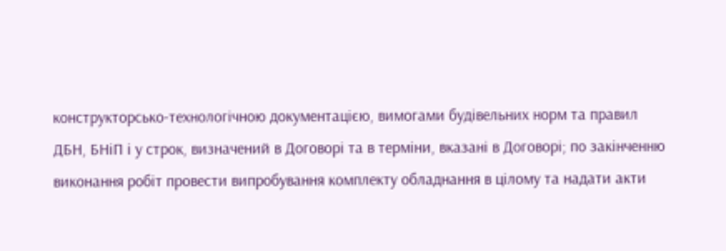конструкторсько-технологічною документацією, вимогами будівельних норм та правил ДБН, БНіП і у строк, визначений в Договорі та в терміни, вказані в Договорі; по закінченню виконання робіт провести випробування комплекту обладнання в цілому та надати акти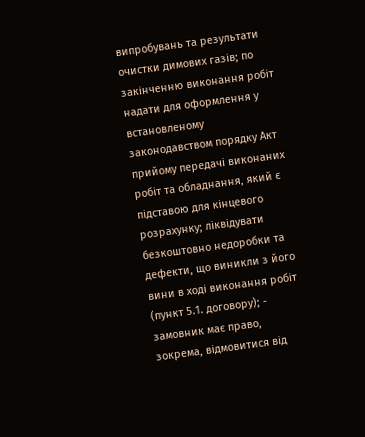випробувань та результати очистки димових газів; по закінченню виконання робіт надати для оформлення у встановленому законодавством порядку Акт прийому передачі виконаних робіт та обладнання, який є підставою для кінцевого розрахунку; ліквідувати безкоштовно недоробки та дефекти, що виникли з його вини в ході виконання робіт (пункт 5.1. договору); - замовник має право, зокрема, відмовитися від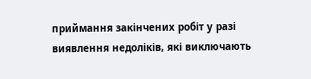приймання закінчених робіт у разі виявлення недоліків, які виключають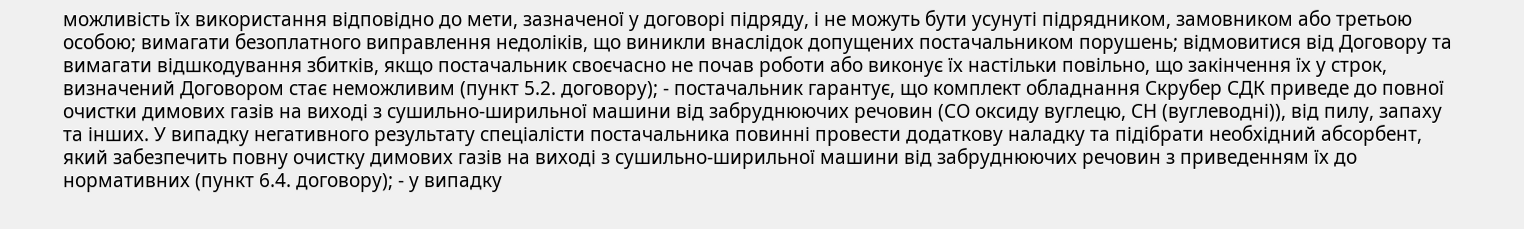можливість їх використання відповідно до мети, зазначеної у договорі підряду, і не можуть бути усунуті підрядником, замовником або третьою особою; вимагати безоплатного виправлення недоліків, що виникли внаслідок допущених постачальником порушень; відмовитися від Договору та вимагати відшкодування збитків, якщо постачальник своєчасно не почав роботи або виконує їх настільки повільно, що закінчення їх у строк, визначений Договором стає неможливим (пункт 5.2. договору); - постачальник гарантує, що комплект обладнання Скрубер СДК приведе до повної очистки димових газів на виході з сушильно-ширильної машини від забруднюючих речовин (СО оксиду вуглецю, СН (вуглеводні)), від пилу, запаху та інших. У випадку негативного результату спеціалісти постачальника повинні провести додаткову наладку та підібрати необхідний абсорбент, який забезпечить повну очистку димових газів на виході з сушильно-ширильної машини від забруднюючих речовин з приведенням їх до нормативних (пункт 6.4. договору); - у випадку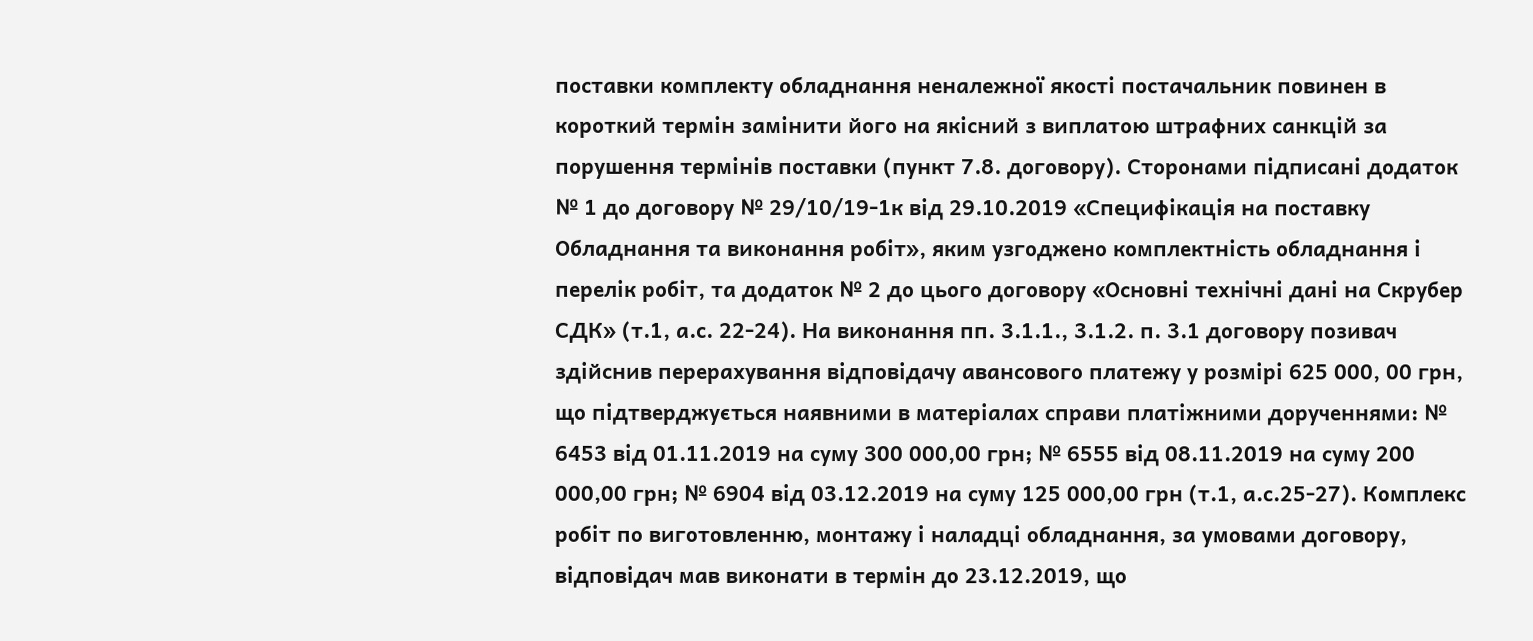поставки комплекту обладнання неналежної якості постачальник повинен в короткий термін замінити його на якісний з виплатою штрафних санкцій за порушення термінів поставки (пункт 7.8. договору). Сторонами підписані додаток № 1 до договору № 29/10/19-1к від 29.10.2019 «Специфікація на поставку Обладнання та виконання робіт», яким узгоджено комплектність обладнання і перелік робіт, та додаток № 2 до цього договору «Основні технічні дані на Скрубер СДК» (т.1, а.с. 22-24). На виконання пп. 3.1.1., 3.1.2. п. 3.1 договору позивач здійснив перерахування відповідачу авансового платежу у розмірі 625 000, 00 грн, що підтверджується наявними в матеріалах справи платіжними дорученнями: № 6453 від 01.11.2019 на суму 300 000,00 грн; № 6555 від 08.11.2019 на суму 200 000,00 грн; № 6904 від 03.12.2019 на суму 125 000,00 грн (т.1, а.с.25-27). Комплекс робіт по виготовленню, монтажу і наладці обладнання, за умовами договору, відповідач мав виконати в термін до 23.12.2019, що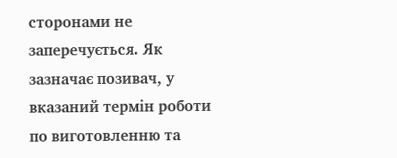сторонами не заперечується. Як зазначає позивач, у вказаний термін роботи по виготовленню та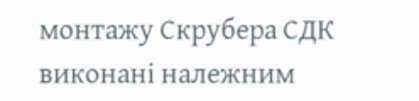монтажу Скрубера СДК виконані належним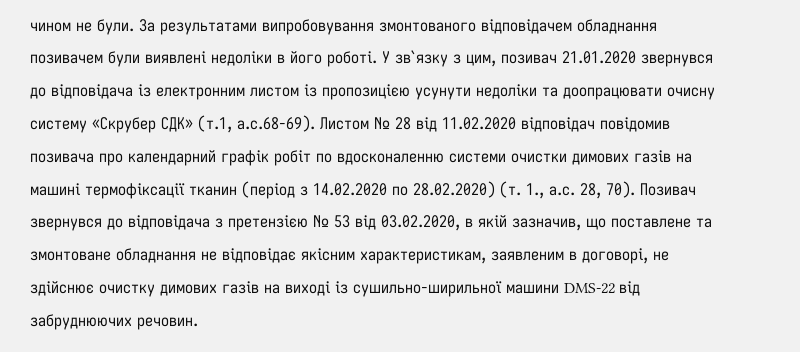чином не були. За результатами випробовування змонтованого відповідачем обладнання позивачем були виявлені недоліки в його роботі. У зв`язку з цим, позивач 21.01.2020 звернувся до відповідача із електронним листом із пропозицією усунути недоліки та доопрацювати очисну систему «Скрубер СДК» (т.1, а.с.68-69). Листом № 28 від 11.02.2020 відповідач повідомив позивача про календарний графік робіт по вдосконаленню системи очистки димових газів на машині термофіксації тканин (період з 14.02.2020 по 28.02.2020) (т. 1., а.с. 28, 70). Позивач звернувся до відповідача з претензією № 53 від 03.02.2020, в якій зазначив, що поставлене та змонтоване обладнання не відповідає якісним характеристикам, заявленим в договорі, не здійснює очистку димових газів на виході із сушильно-ширильної машини DMS-22 від забруднюючих речовин.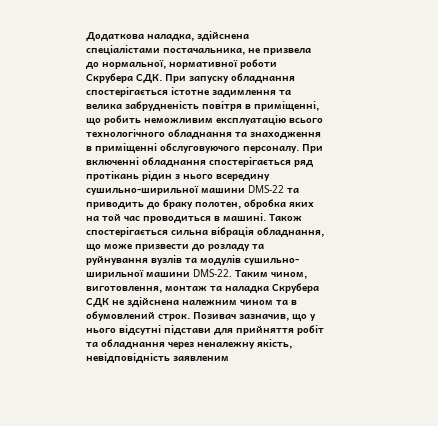Додаткова наладка, здійснена спеціалістами постачальника, не призвела до нормальної, нормативної роботи Скрубера СДК. При запуску обладнання спостерігається істотне задимлення та велика забрудненість повітря в приміщенні, що робить неможливим експлуатацію всього технологічного обладнання та знаходження в приміщенні обслуговуючого персоналу. При включенні обладнання спостерігається ряд протікань рідин з нього всередину сушильно-ширильної машини DMS-22 та приводить до браку полотен, обробка яких на той час проводиться в машині. Також спостерігається сильна вібрація обладнання, що може призвести до розладу та руйнування вузлів та модулів сушильно-ширильної машини DMS-22. Таким чином, виготовлення, монтаж та наладка Скрубера СДК не здійснена належним чином та в обумовлений строк. Позивач зазначив, що у нього відсутні підстави для прийняття робіт та обладнання через неналежну якість, невідповідність заявленим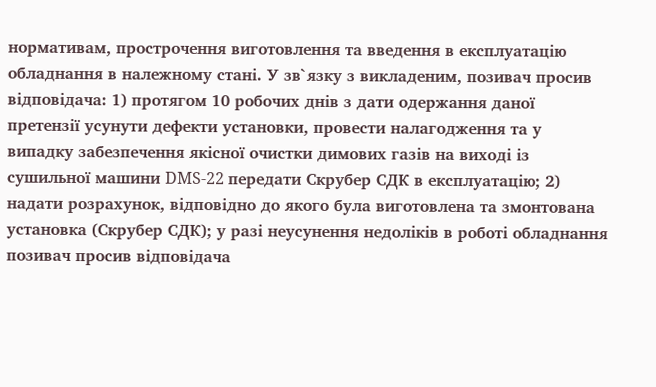нормативам, прострочення виготовлення та введення в експлуатацію обладнання в належному стані. У зв`язку з викладеним, позивач просив відповідача: 1) протягом 10 робочих днів з дати одержання даної претензії усунути дефекти установки, провести налагодження та у випадку забезпечення якісної очистки димових газів на виході із сушильної машини DMS-22 передати Скрубер СДК в експлуатацію; 2) надати розрахунок, відповідно до якого була виготовлена та змонтована установка (Скрубер СДК); у разі неусунення недоліків в роботі обладнання позивач просив відповідача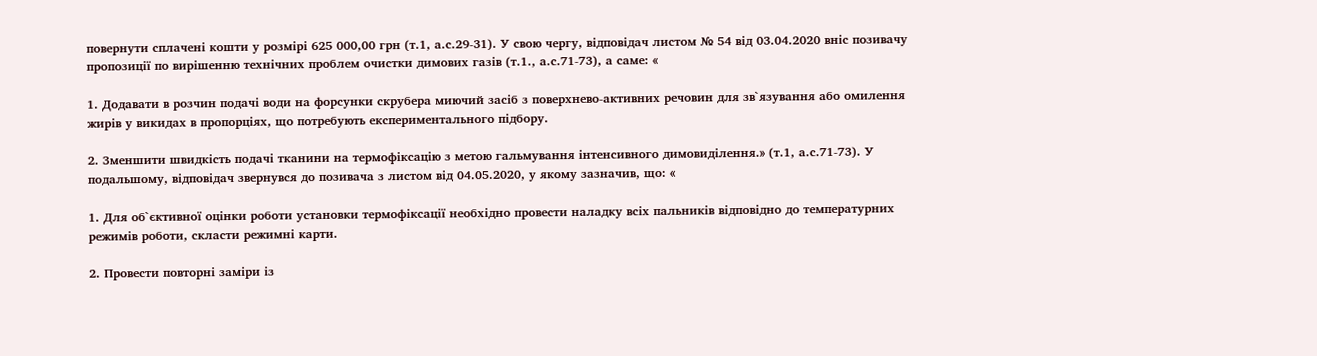повернути сплачені кошти у розмірі 625 000,00 грн (т.1, а.с.29-31). У свою чергу, відповідач листом № 54 від 03.04.2020 вніс позивачу пропозиції по вирішенню технічних проблем очистки димових газів (т.1., а.с.71-73), а саме: «

1. Додавати в розчин подачі води на форсунки скрубера миючий засіб з поверхнево-активних речовин для зв`язування або омилення жирів у викидах в пропорціях, що потребують експериментального підбору.

2. Зменшити швидкість подачі тканини на термофіксацію з метою гальмування інтенсивного димовиділення.» (т.1, а.с.71-73). У подальшому, відповідач звернувся до позивача з листом від 04.05.2020, у якому зазначив, що: «

1. Для об`єктивної оцінки роботи установки термофіксації необхідно провести наладку всіх пальників відповідно до температурних режимів роботи, скласти режимні карти.

2. Провести повторні заміри із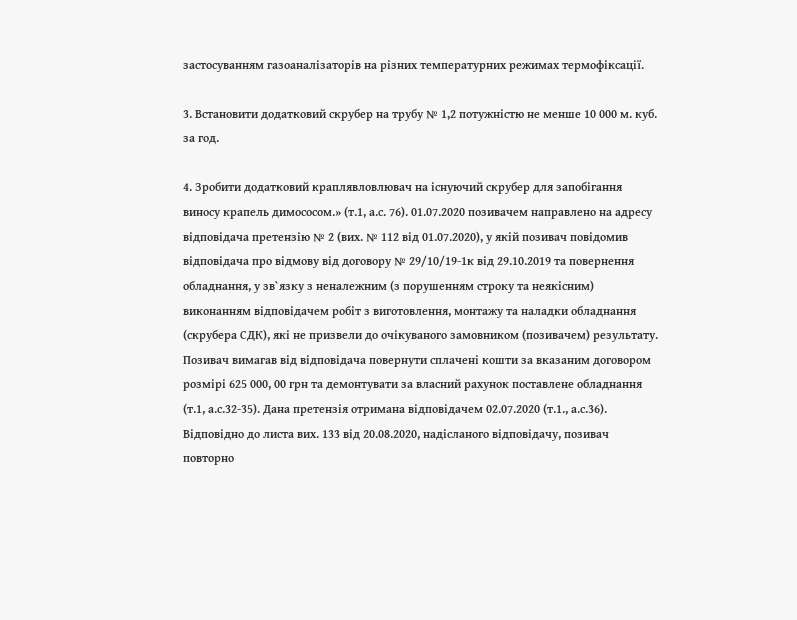застосуванням газоаналізаторів на різних температурних режимах термофіксації.

3. Встановити додатковий скрубер на трубу № 1,2 потужністю не менше 10 000 м. куб. за год.

4. Зробити додатковий краплявловлювач на існуючий скрубер для запобігання виносу крапель димососом.» (т.1, а.с. 76). 01.07.2020 позивачем направлено на адресу відповідача претензію № 2 (вих. № 112 від 01.07.2020), у якій позивач повідомив відповідача про відмову від договору № 29/10/19-1к від 29.10.2019 та повернення обладнання, у зв`язку з неналежним (з порушенням строку та неякісним) виконанням відповідачем робіт з виготовлення, монтажу та наладки обладнання (скрубера СДК), які не призвели до очікуваного замовником (позивачем) результату. Позивач вимагав від відповідача повернути сплачені кошти за вказаним договором розмірі 625 000, 00 грн та демонтувати за власний рахунок поставлене обладнання (т.1, а.с.32-35). Дана претензія отримана відповідачем 02.07.2020 (т.1., а.с.36). Відповідно до листа вих. 133 від 20.08.2020, надісланого відповідачу, позивач повторно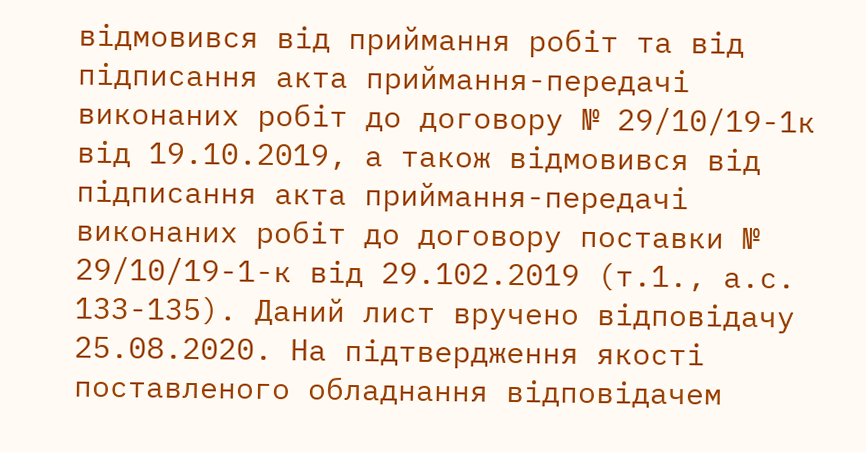відмовився від приймання робіт та від підписання акта приймання-передачі виконаних робіт до договору № 29/10/19-1к від 19.10.2019, а також відмовився від підписання акта приймання-передачі виконаних робіт до договору поставки № 29/10/19-1-к від 29.102.2019 (т.1., а.с. 133-135). Даний лист вручено відповідачу 25.08.2020. На підтвердження якості поставленого обладнання відповідачем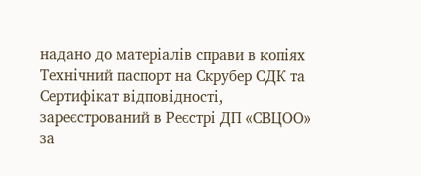надано до матеріалів справи в копіях Технічний паспорт на Скрубер СДК та Сертифікат відповідності, зареєстрований в Реєстрі ДП «СВЦОО» за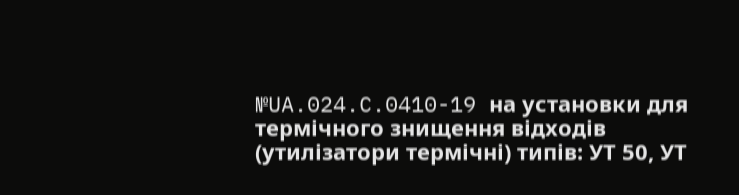№UA.024.C.0410-19 на установки для термічного знищення відходів (утилізатори термічні) типів: УТ 50, УТ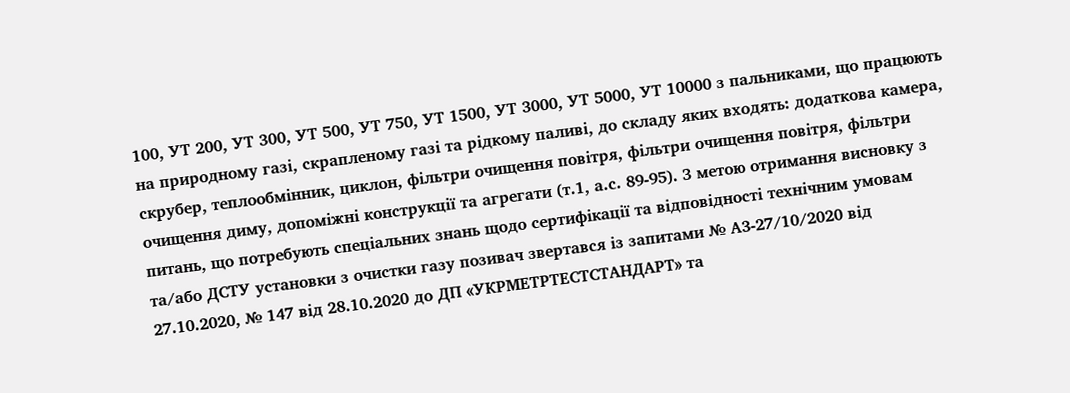100, УТ 200, УТ 300, УТ 500, УТ 750, УТ 1500, УТ 3000, УТ 5000, УТ 10000 з пальниками, що працюють на природному газі, скрапленому газі та рідкому паливі, до складу яких входять: додаткова камера, скрубер, теплообмінник, циклон, фільтри очищення повітря, фільтри очищення повітря, фільтри очищення диму, допоміжні конструкції та агрегати (т.1, а.с. 89-95). З метою отримання висновку з питань, що потребують спеціальних знань щодо сертифікації та відповідності технічним умовам та/або ДСТУ установки з очистки газу позивач звертався із запитами № А3-27/10/2020 від 27.10.2020, № 147 від 28.10.2020 до ДП «УКРМЕТРТЕСТСТАНДАРТ» та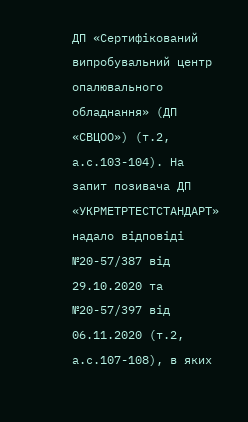ДП «Сертифікований випробувальний центр опалювального обладнання» (ДП «СВЦОО») (т.2, а.с.103-104). На запит позивача ДП «УКРМЕТРТЕСТСТАНДАРТ» надало відповіді №20-57/387 від 29.10.2020 та №20-57/397 від 06.11.2020 (т.2, а.с.107-108), в яких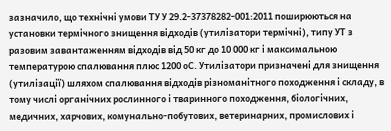зазначило, що технічні умови ТУ У 29.2-37378282-001:2011 поширюються на установки термічного знищення відходів (утилізатори термічні), типу УТ з разовим завантаженням відходів від 50 кг до 10 000 кг і максимальною температурою спалювання плюс 1200 оС. Утилізатори призначені для знищення (утилізації) шляхом спалювання відходів різноманітного походження і складу, в тому числі органічних рослинного і тваринного походження, біологічних, медичних, харчових, комунально-побутових, ветеринарних, промислових і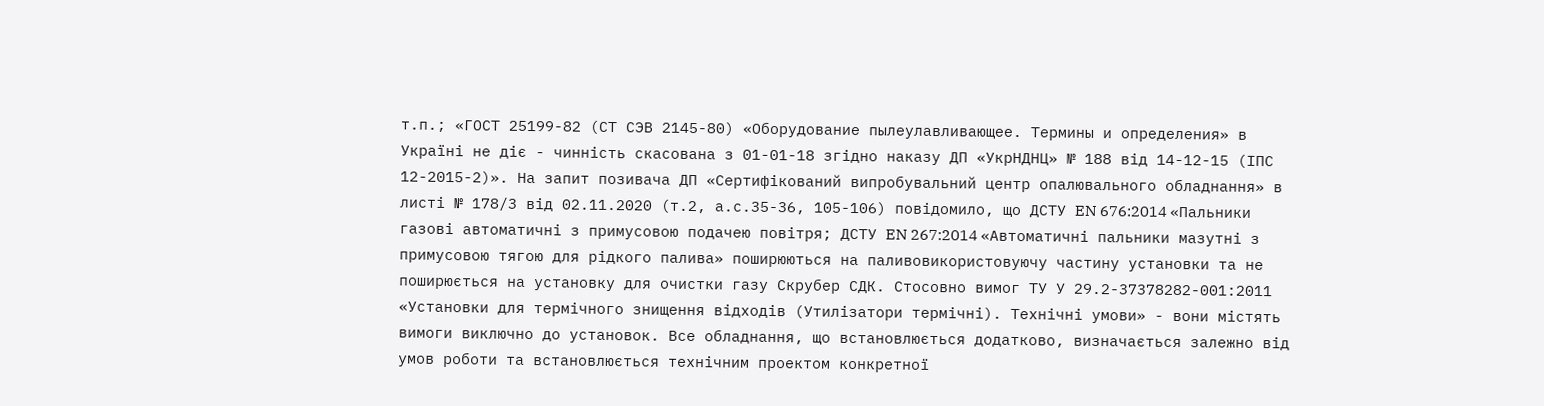т.п.; «ГОСТ 25199-82 (СТ СЭВ 2145-80) «Оборудование пылеулавливающее. Термины и определения» в Україні не діє - чинність скасована з 01-01-18 згідно наказу ДП «УкрНДНЦ» № 188 від 14-12-15 (ІПС 12-2015-2)». На запит позивача ДП «Сертифікований випробувальний центр опалювального обладнання» в листі № 178/3 від 02.11.2020 (т.2, а.с.35-36, 105-106) повідомило, що ДСТУ EN 676:2014 «Пальники газові автоматичні з примусовою подачею повітря; ДСТУ EN 267:2014 «Автоматичні пальники мазутні з примусовою тягою для рідкого палива» поширюються на паливовикористовуючу частину установки та не поширюється на установку для очистки газу Скрубер СДК. Стосовно вимог ТУ У 29.2-37378282-001:2011 «Установки для термічного знищення відходів (Утилізатори термічні). Технічні умови» - вони містять вимоги виключно до установок. Все обладнання, що встановлюється додатково, визначається залежно від умов роботи та встановлюється технічним проектом конкретної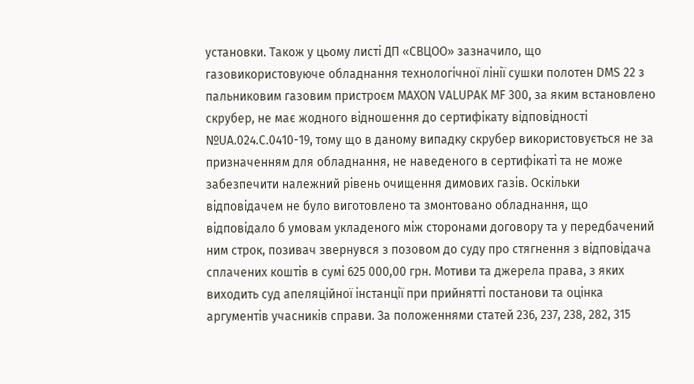установки. Також у цьому листі ДП «СВЦОО» зазначило, що газовикористовуюче обладнання технологічної лінії сушки полотен DMS 22 з пальниковим газовим пристроєм MAXON VALUPAK MF 300, за яким встановлено скрубер, не має жодного відношення до сертифікату відповідності №UA.024.C.0410-19, тому що в даному випадку скрубер використовується не за призначенням для обладнання, не наведеного в сертифікаті та не може забезпечити належний рівень очищення димових газів. Оскільки відповідачем не було виготовлено та змонтовано обладнання, що відповідало б умовам укладеного між сторонами договору та у передбачений ним строк, позивач звернувся з позовом до суду про стягнення з відповідача сплачених коштів в сумі 625 000,00 грн. Мотиви та джерела права, з яких виходить суд апеляційної інстанції при прийнятті постанови та оцінка аргументів учасників справи. За положеннями статей 236, 237, 238, 282, 315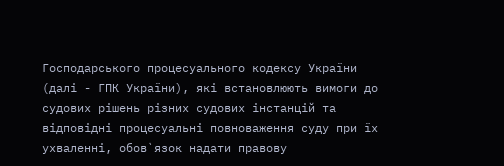Господарського процесуального кодексу України (далі - ГПК України), які встановлюють вимоги до судових рішень різних судових інстанцій та відповідні процесуальні повноваження суду при їх ухваленні, обов`язок надати правову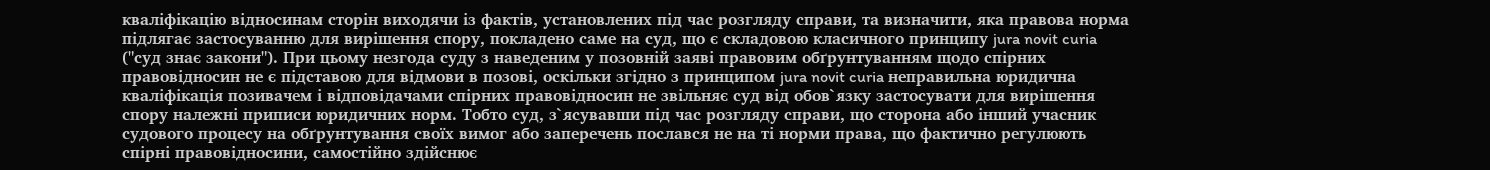кваліфікацію відносинам сторін виходячи із фактів, установлених під час розгляду справи, та визначити, яка правова норма підлягає застосуванню для вирішення спору, покладено саме на суд, що є складовою класичного принципу jura novit curia ("суд знає закони"). При цьому незгода суду з наведеним у позовній заяві правовим обґрунтуванням щодо спірних правовідносин не є підставою для відмови в позові, оскільки згідно з принципом jura novit curia неправильна юридична кваліфікація позивачем і відповідачами спірних правовідносин не звільняє суд від обов`язку застосувати для вирішення спору належні приписи юридичних норм. Тобто суд, з`ясувавши під час розгляду справи, що сторона або інший учасник судового процесу на обґрунтування своїх вимог або заперечень послався не на ті норми права, що фактично регулюють спірні правовідносини, самостійно здійснює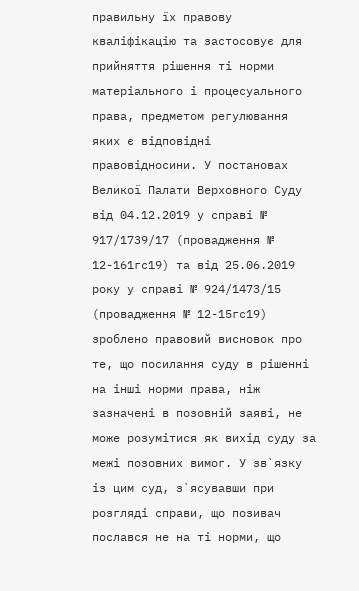правильну їх правову кваліфікацію та застосовує для прийняття рішення ті норми матеріального і процесуального права, предметом регулювання яких є відповідні правовідносини. У постановах Великої Палати Верховного Суду від 04.12.2019 у справі № 917/1739/17 (провадження № 12-161гс19) та від 25.06.2019 року у справі № 924/1473/15 (провадження № 12-15гс19) зроблено правовий висновок про те, що посилання суду в рішенні на інші норми права, ніж зазначені в позовній заяві, не може розумітися як вихід суду за межі позовних вимог. У зв`язку із цим суд, з`ясувавши при розгляді справи, що позивач послався не на ті норми, що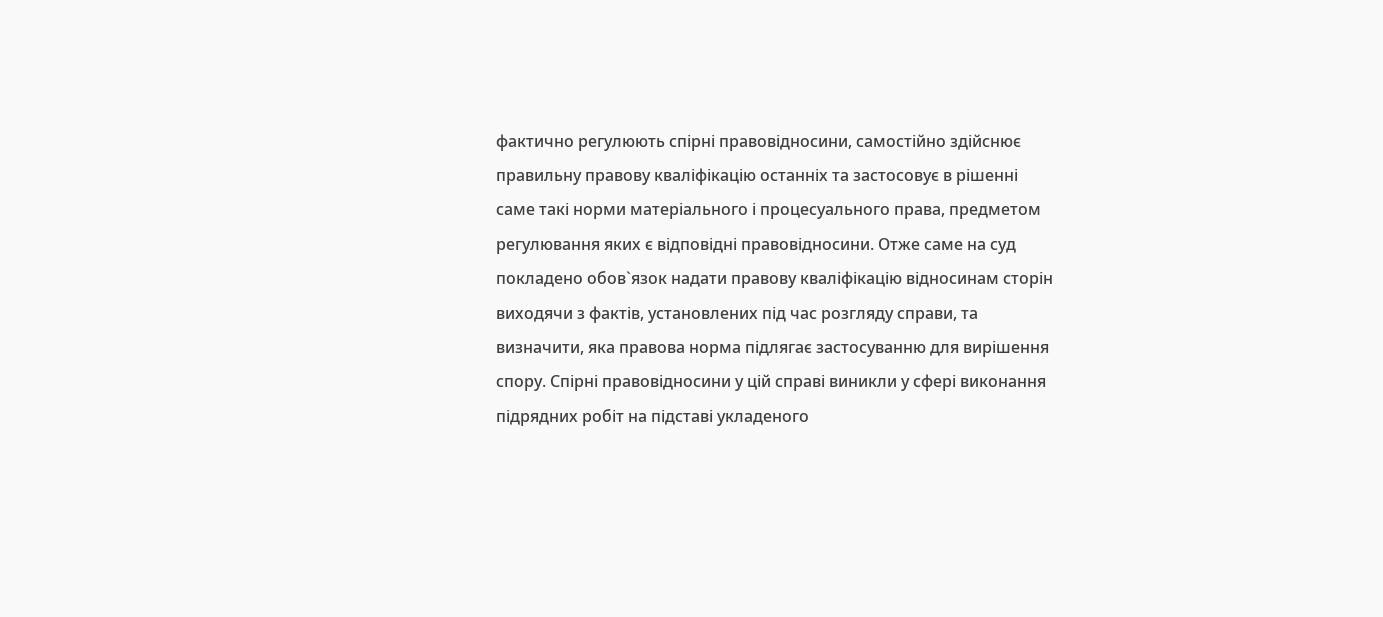фактично регулюють спірні правовідносини, самостійно здійснює правильну правову кваліфікацію останніх та застосовує в рішенні саме такі норми матеріального і процесуального права, предметом регулювання яких є відповідні правовідносини. Отже саме на суд покладено обов`язок надати правову кваліфікацію відносинам сторін виходячи з фактів, установлених під час розгляду справи, та визначити, яка правова норма підлягає застосуванню для вирішення спору. Спірні правовідносини у цій справі виникли у сфері виконання підрядних робіт на підставі укладеного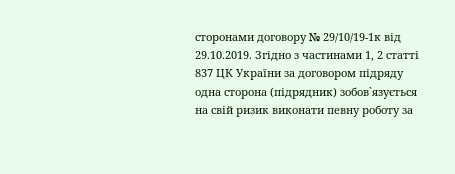сторонами договору № 29/10/19-1к від 29.10.2019. Згідно з частинами 1, 2 статті 837 ЦК України за договором підряду одна сторона (підрядник) зобов`язується на свій ризик виконати певну роботу за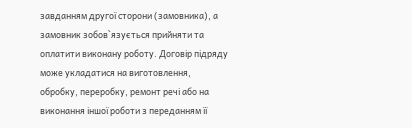завданням другої сторони (замовника), а замовник зобов`язується прийняти та оплатити виконану роботу. Договір підряду може укладатися на виготовлення, обробку, переробку, ремонт речі або на виконання іншої роботи з переданням її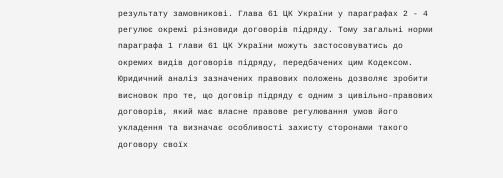результату замовникові. Глава 61 ЦК України у параграфах 2 - 4 регулює окремі різновиди договорів підряду. Тому загальні норми параграфа 1 глави 61 ЦК України можуть застосовуватись до окремих видів договорів підряду, передбачених цим Кодексом. Юридичний аналіз зазначених правових положень дозволяє зробити висновок про те, що договір підряду є одним з цивільно-правових договорів, який має власне правове регулювання умов його укладення та визначає особливості захисту сторонами такого договору своїх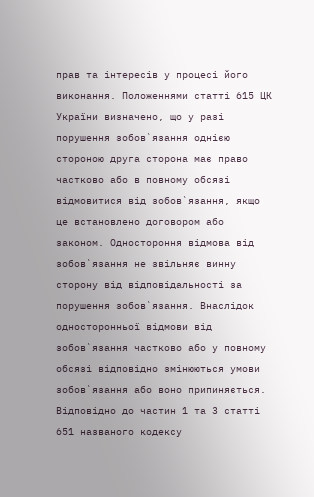прав та інтересів у процесі його виконання. Положеннями статті 615 ЦК України визначено, що у разі порушення зобов`язання однією стороною друга сторона має право частково або в повному обсязі відмовитися від зобов`язання, якщо це встановлено договором або законом. Одностороння відмова від зобов`язання не звільняє винну сторону від відповідальності за порушення зобов`язання. Внаслідок односторонньої відмови від зобов`язання частково або у повному обсязі відповідно змінюються умови зобов`язання або воно припиняється. Відповідно до частин 1 та 3 статті 651 названого кодексу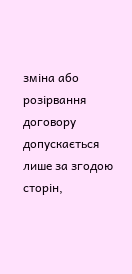зміна або розірвання договору допускається лише за згодою сторін,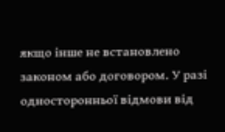якщо інше не встановлено законом або договором. У разі односторонньої відмови від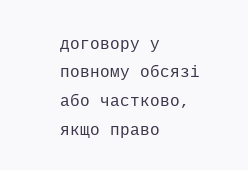договору у повному обсязі або частково, якщо право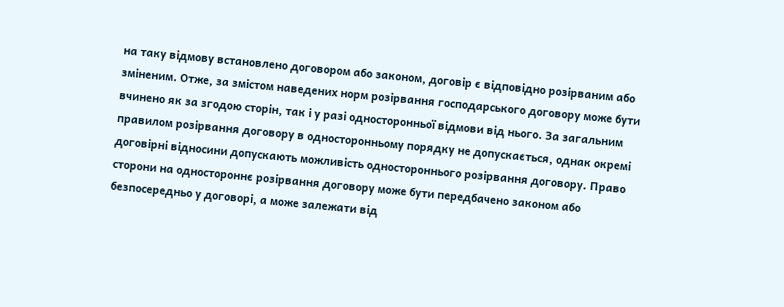на таку відмову встановлено договором або законом, договір є відповідно розірваним або зміненим. Отже, за змістом наведених норм розірвання господарського договору може бути вчинено як за згодою сторін, так і у разі односторонньої відмови від нього. За загальним правилом розірвання договору в односторонньому порядку не допускається, однак окремі договірні відносини допускають можливість одностороннього розірвання договору. Право сторони на одностороннє розірвання договору може бути передбачено законом або безпосередньо у договорі, а може залежати від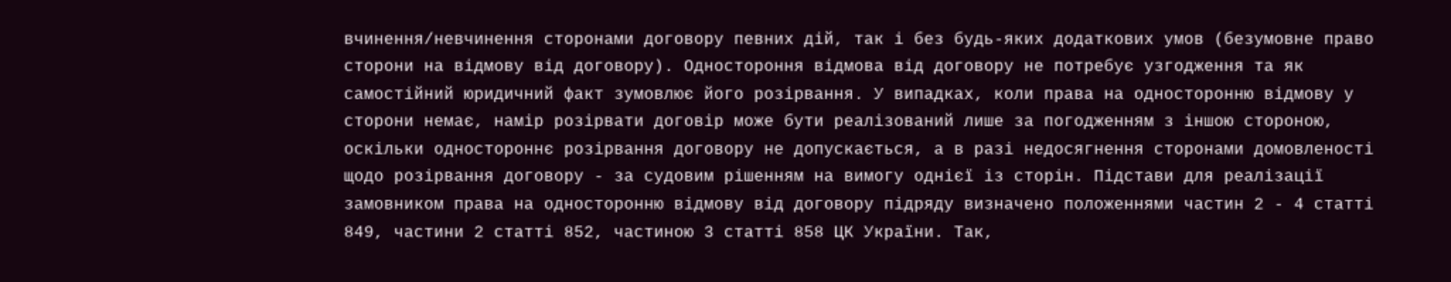вчинення/невчинення сторонами договору певних дій, так і без будь-яких додаткових умов (безумовне право сторони на відмову від договору). Одностороння відмова від договору не потребує узгодження та як самостійний юридичний факт зумовлює його розірвання. У випадках, коли права на односторонню відмову у сторони немає, намір розірвати договір може бути реалізований лише за погодженням з іншою стороною, оскільки одностороннє розірвання договору не допускається, а в разі недосягнення сторонами домовленості щодо розірвання договору - за судовим рішенням на вимогу однієї із сторін. Підстави для реалізації замовником права на односторонню відмову від договору підряду визначено положеннями частин 2 - 4 статті 849, частини 2 статті 852, частиною 3 статті 858 ЦК України. Так,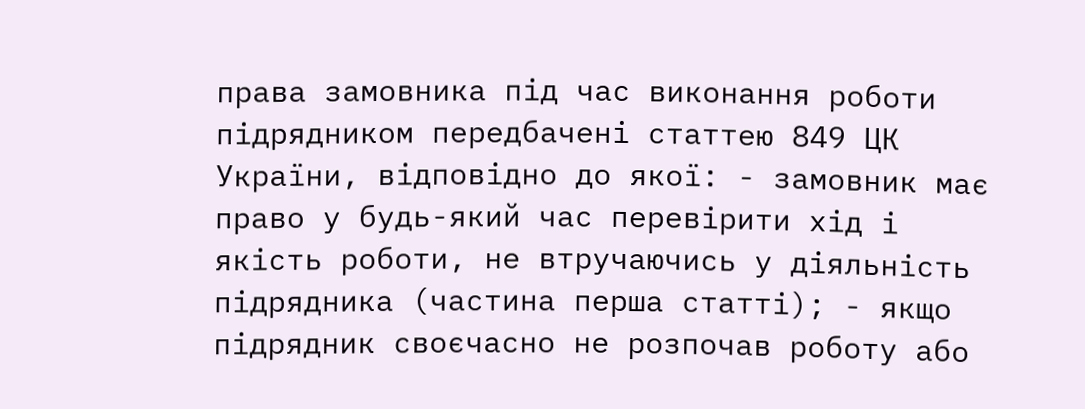права замовника під час виконання роботи підрядником передбачені статтею 849 ЦК України, відповідно до якої: - замовник має право у будь-який час перевірити хід і якість роботи, не втручаючись у діяльність підрядника (частина перша статті); - якщо підрядник своєчасно не розпочав роботу або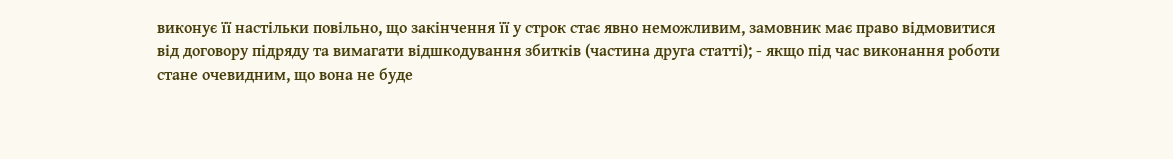виконує її настільки повільно, що закінчення її у строк стає явно неможливим, замовник має право відмовитися від договору підряду та вимагати відшкодування збитків (частина друга статті); - якщо під час виконання роботи стане очевидним, що вона не буде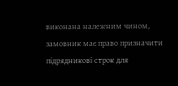виконана належним чином, замовник має право призначити підрядникові строк для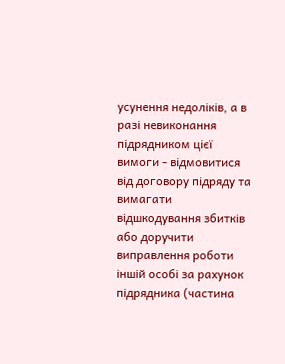усунення недоліків, а в разі невиконання підрядником цієї вимоги - відмовитися від договору підряду та вимагати відшкодування збитків або доручити виправлення роботи іншій особі за рахунок підрядника (частина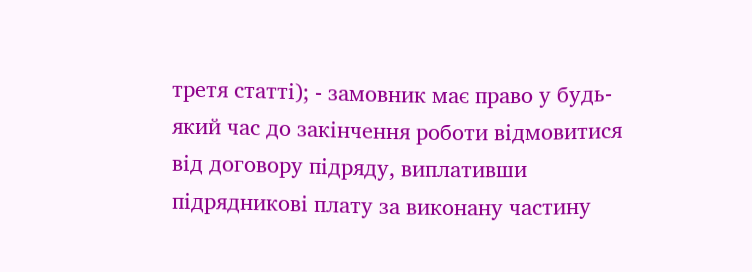третя статті); - замовник має право у будь-який час до закінчення роботи відмовитися від договору підряду, виплативши підрядникові плату за виконану частину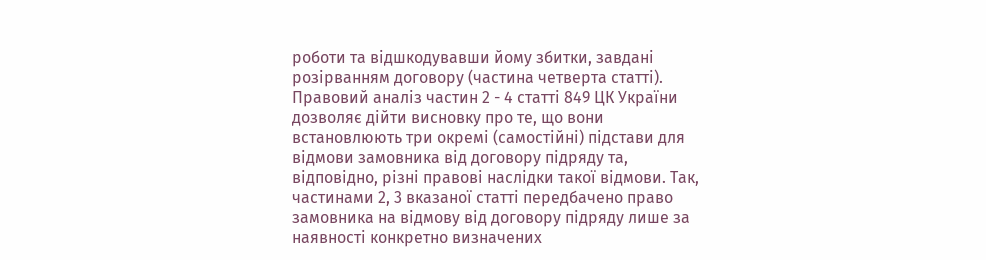роботи та відшкодувавши йому збитки, завдані розірванням договору (частина четверта статті). Правовий аналіз частин 2 - 4 статті 849 ЦК України дозволяє дійти висновку про те, що вони встановлюють три окремі (самостійні) підстави для відмови замовника від договору підряду та, відповідно, різні правові наслідки такої відмови. Так, частинами 2, 3 вказаної статті передбачено право замовника на відмову від договору підряду лише за наявності конкретно визначених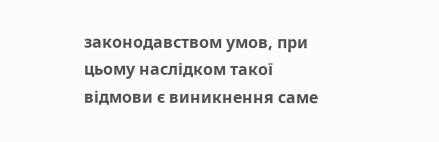законодавством умов, при цьому наслідком такої відмови є виникнення саме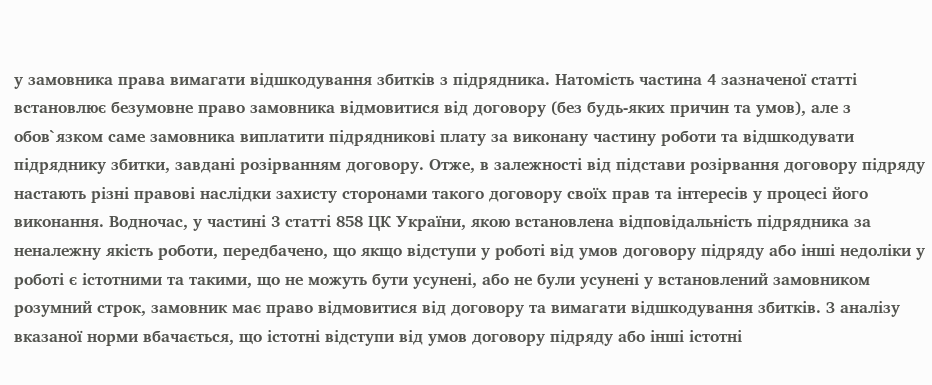у замовника права вимагати відшкодування збитків з підрядника. Натомість частина 4 зазначеної статті встановлює безумовне право замовника відмовитися від договору (без будь-яких причин та умов), але з обов`язком саме замовника виплатити підрядникові плату за виконану частину роботи та відшкодувати підряднику збитки, завдані розірванням договору. Отже, в залежності від підстави розірвання договору підряду настають різні правові наслідки захисту сторонами такого договору своїх прав та інтересів у процесі його виконання. Водночас, у частині 3 статті 858 ЦК України, якою встановлена відповідальність підрядника за неналежну якість роботи, передбачено, що якщо відступи у роботі від умов договору підряду або інші недоліки у роботі є істотними та такими, що не можуть бути усунені, або не були усунені у встановлений замовником розумний строк, замовник має право відмовитися від договору та вимагати відшкодування збитків. З аналізу вказаної норми вбачається, що істотні відступи від умов договору підряду або інші істотні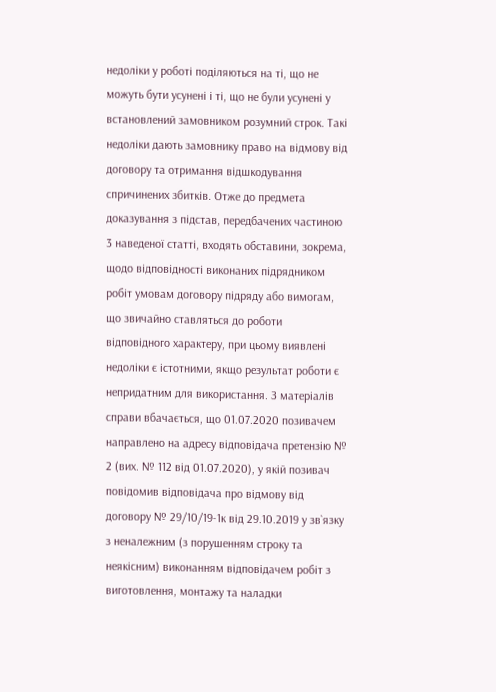недоліки у роботі поділяються на ті, що не можуть бути усунені і ті, що не були усунені у встановлений замовником розумний строк. Такі недоліки дають замовнику право на відмову від договору та отримання відшкодування спричинених збитків. Отже до предмета доказування з підстав, передбачених частиною 3 наведеної статті, входять обставини, зокрема, щодо відповідності виконаних підрядником робіт умовам договору підряду або вимогам, що звичайно ставляться до роботи відповідного характеру, при цьому виявлені недоліки є істотними, якщо результат роботи є непридатним для використання. З матеріалів справи вбачається, що 01.07.2020 позивачем направлено на адресу відповідача претензію № 2 (вих. № 112 від 01.07.2020), у якій позивач повідомив відповідача про відмову від договору № 29/10/19-1к від 29.10.2019 у зв`язку з неналежним (з порушенням строку та неякісним) виконанням відповідачем робіт з виготовлення, монтажу та наладки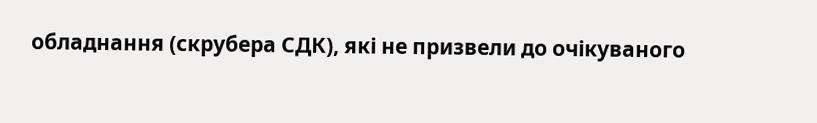обладнання (скрубера СДК), які не призвели до очікуваного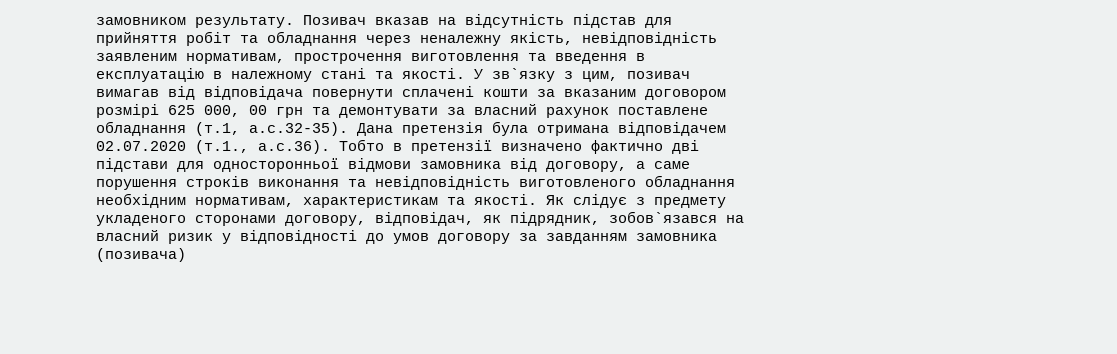замовником результату. Позивач вказав на відсутність підстав для прийняття робіт та обладнання через неналежну якість, невідповідність заявленим нормативам, прострочення виготовлення та введення в експлуатацію в належному стані та якості. У зв`язку з цим, позивач вимагав від відповідача повернути сплачені кошти за вказаним договором розмірі 625 000, 00 грн та демонтувати за власний рахунок поставлене обладнання (т.1, а.с.32-35). Дана претензія була отримана відповідачем 02.07.2020 (т.1., а.с.36). Тобто в претензії визначено фактично дві підстави для односторонньої відмови замовника від договору, а саме порушення строків виконання та невідповідність виготовленого обладнання необхідним нормативам, характеристикам та якості. Як слідує з предмету укладеного сторонами договору, відповідач, як підрядник, зобов`язався на власний ризик у відповідності до умов договору за завданням замовника (позивача)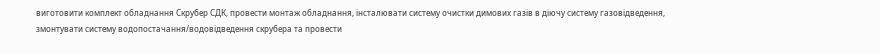виготовити комплект обладнання Скрубер СДК, провести монтаж обладнання, інсталювати систему очистки димових газів в діючу систему газовідведення, змонтувати систему водопостачання/водовідведення скрубера та провести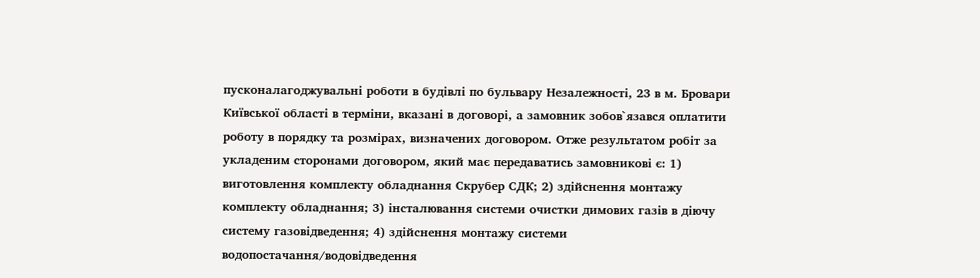пусконалагоджувальні роботи в будівлі по бульвару Незалежності, 23 в м. Бровари Київської області в терміни, вказані в договорі, а замовник зобов`язався оплатити роботу в порядку та розмірах, визначених договором. Отже результатом робіт за укладеним сторонами договором, який має передаватись замовникові є: 1) виготовлення комплекту обладнання Скрубер СДК; 2) здійснення монтажу комплекту обладнання; 3) інсталювання системи очистки димових газів в діючу систему газовідведення; 4) здійснення монтажу системи водопостачання/водовідведення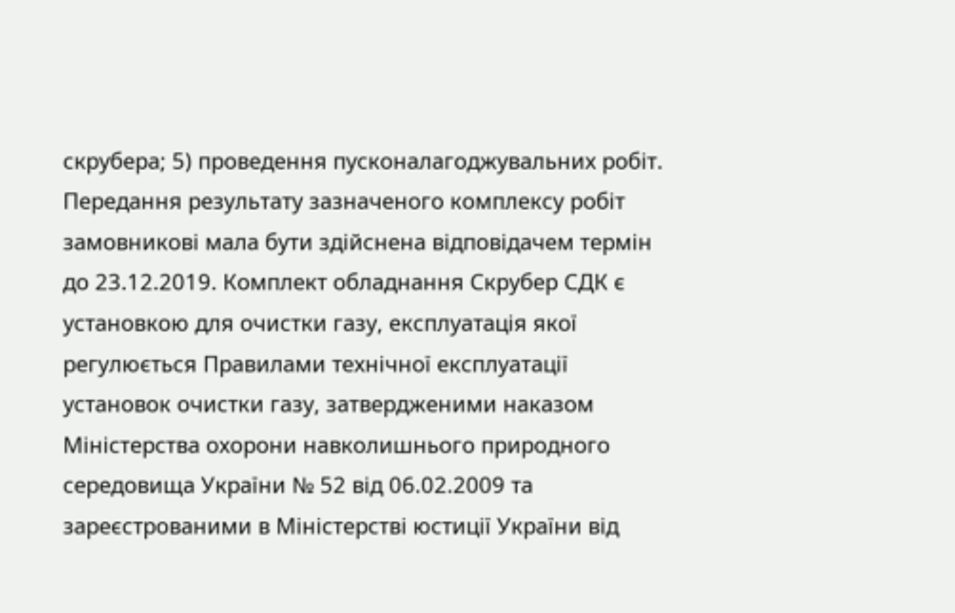скрубера; 5) проведення пусконалагоджувальних робіт. Передання результату зазначеного комплексу робіт замовникові мала бути здійснена відповідачем термін до 23.12.2019. Комплект обладнання Скрубер СДК є установкою для очистки газу, експлуатація якої регулюється Правилами технічної експлуатації установок очистки газу, затвердженими наказом Міністерства охорони навколишнього природного середовища України № 52 від 06.02.2009 та зареєстрованими в Міністерстві юстиції України від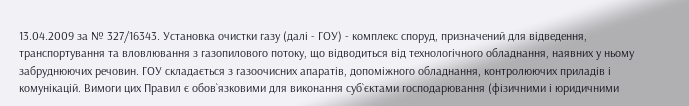13.04.2009 за № 327/16343. Установка очистки газу (далі - ГОУ) - комплекс споруд, призначений для відведення, транспортування та вловлювання з газопилового потоку, що відводиться від технологічного обладнання, наявних у ньому забруднюючих речовин. ГОУ складається з газоочисних апаратів, допоміжного обладнання, контролюючих приладів і комунікацій. Вимоги цих Правил є обов`язковими для виконання суб`єктами господарювання (фізичними і юридичними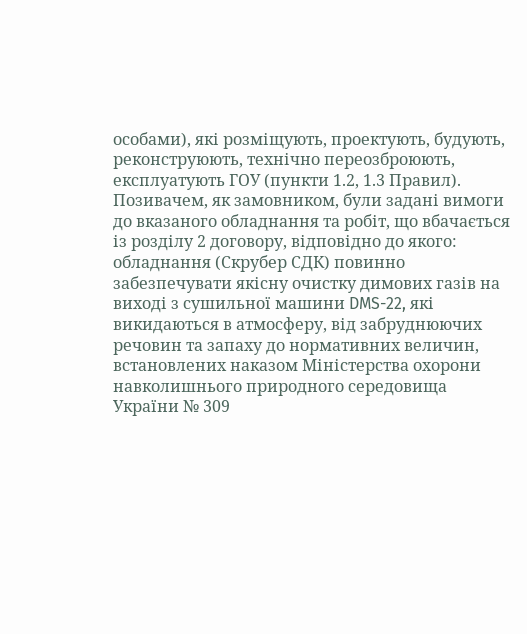особами), які розміщують, проектують, будують, реконструюють, технічно переозброюють, експлуатують ГОУ (пункти 1.2, 1.3 Правил). Позивачем, як замовником, були задані вимоги до вказаного обладнання та робіт, що вбачається із розділу 2 договору, відповідно до якого: обладнання (Скрубер СДК) повинно забезпечувати якісну очистку димових газів на виході з сушильної машини DMS-22, які викидаються в атмосферу, від забруднюючих речовин та запаху до нормативних величин, встановлених наказом Міністерства охорони навколишнього природного середовища України № 309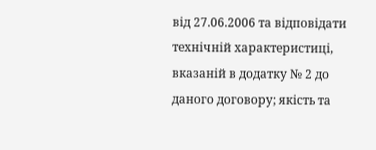від 27.06.2006 та відповідати технічній характеристиці, вказаній в додатку № 2 до даного договору; якість та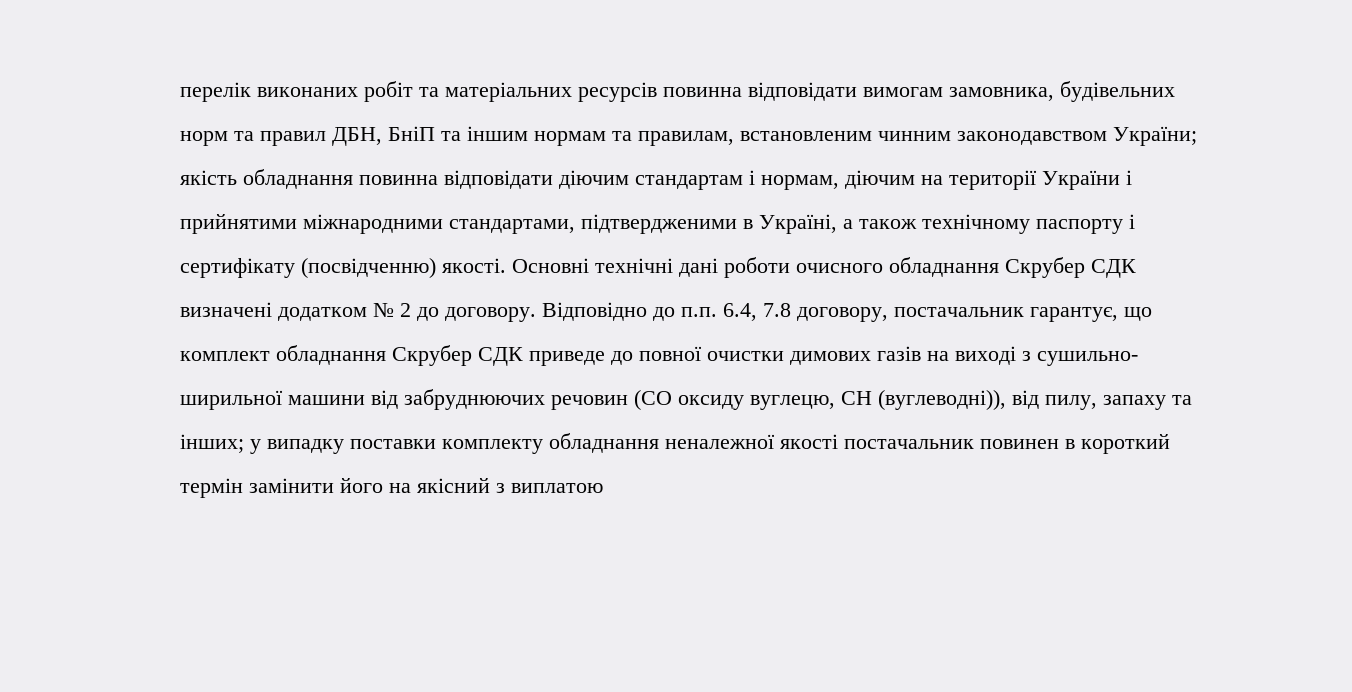перелік виконаних робіт та матеріальних ресурсів повинна відповідати вимогам замовника, будівельних норм та правил ДБН, БніП та іншим нормам та правилам, встановленим чинним законодавством України; якість обладнання повинна відповідати діючим стандартам і нормам, діючим на території України і прийнятими міжнародними стандартами, підтвердженими в Україні, а також технічному паспорту і сертифікату (посвідченню) якості. Основні технічні дані роботи очисного обладнання Скрубер СДК визначені додатком № 2 до договору. Відповідно до п.п. 6.4, 7.8 договору, постачальник гарантує, що комплект обладнання Скрубер СДК приведе до повної очистки димових газів на виході з сушильно-ширильної машини від забруднюючих речовин (СО оксиду вуглецю, СН (вуглеводні)), від пилу, запаху та інших; у випадку поставки комплекту обладнання неналежної якості постачальник повинен в короткий термін замінити його на якісний з виплатою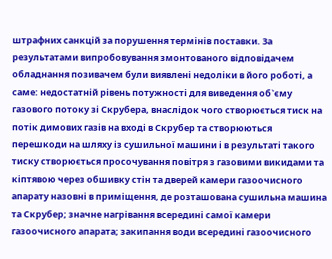штрафних санкцій за порушення термінів поставки. За результатами випробовування змонтованого відповідачем обладнання позивачем були виявлені недоліки в його роботі, а саме: недостатній рівень потужності для виведення об`єму газового потоку зі Скрубера, внаслідок чого створюється тиск на потік димових газів на вході в Скрубер та створюються перешкоди на шляху із сушильної машини і в результаті такого тиску створюється просочування повітря з газовими викидами та кіптявою через обшивку стін та дверей камери газоочисного апарату назовні в приміщення, де розташована сушильна машина та Скрубер; значне нагрівання всередині самої камери газоочисного апарата; закипання води всередині газоочисного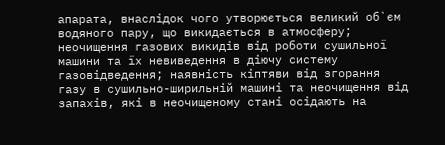апарата, внаслідок чого утворюється великий об`єм водяного пару, що викидається в атмосферу; неочищення газових викидів від роботи сушильної машини та їх невиведення в діючу систему газовідведення; наявність кіптяви від згорання газу в сушильно-ширильній машині та неочищення від запахів, які в неочищеному стані осідають на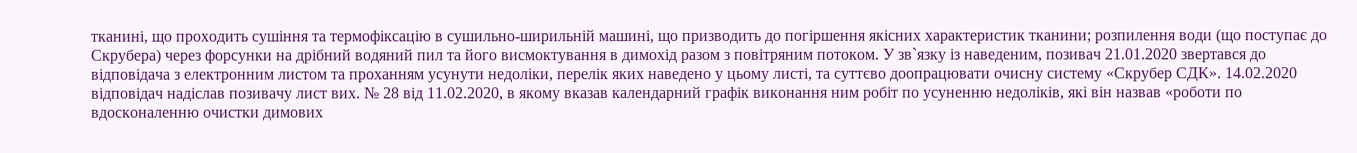тканині, що проходить сушіння та термофіксацію в сушильно-ширильній машині, що призводить до погіршення якісних характеристик тканини; розпилення води (що поступає до Скрубера) через форсунки на дрібний водяний пил та його висмоктування в димохід разом з повітряним потоком. У зв`язку із наведеним, позивач 21.01.2020 звертався до відповідача з електронним листом та проханням усунути недоліки, перелік яких наведено у цьому листі, та суттєво доопрацювати очисну систему «Скрубер СДК». 14.02.2020 відповідач надіслав позивачу лист вих. № 28 від 11.02.2020, в якому вказав календарний графік виконання ним робіт по усуненню недоліків, які він назвав «роботи по вдосконаленню очистки димових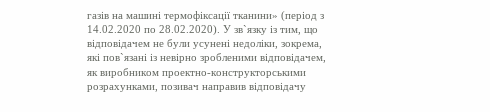газів на машині термофіксації тканини» (період з 14.02.2020 по 28.02.2020). У зв`язку із тим, що відповідачем не були усунені недоліки, зокрема, які пов`язані із невірно зробленими відповідачем, як виробником проектно-конструкторськими розрахунками, позивач направив відповідачу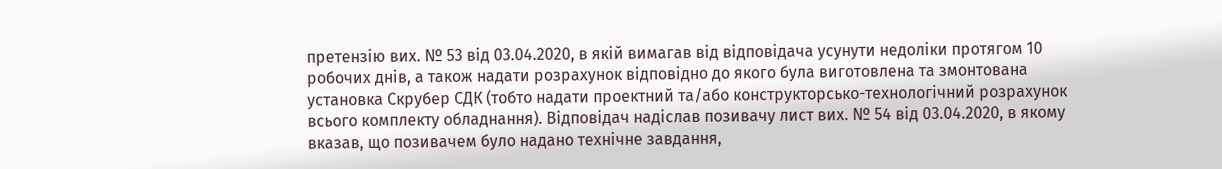претензію вих. № 53 від 03.04.2020, в якій вимагав від відповідача усунути недоліки протягом 10 робочих днів, а також надати розрахунок відповідно до якого була виготовлена та змонтована установка Скрубер СДК (тобто надати проектний та/або конструкторсько-технологічний розрахунок всього комплекту обладнання). Відповідач надіслав позивачу лист вих. № 54 від 03.04.2020, в якому вказав, що позивачем було надано технічне завдання,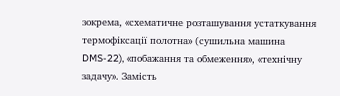зокрема, «схематичне розташування устаткування термофіксації полотна» (сушильна машина DMS-22), «побажання та обмеження», «технічну задачу». Замість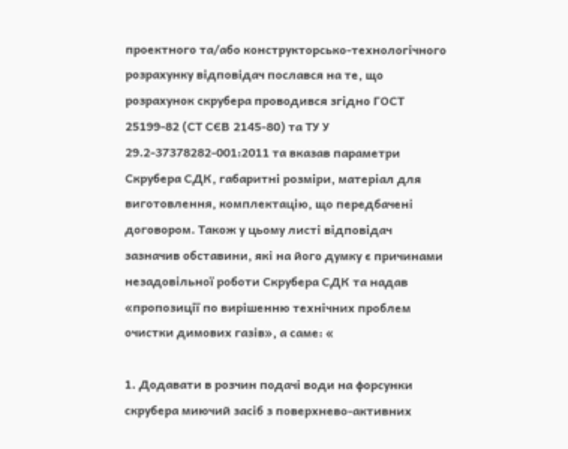проектного та/або конструкторсько-технологічного розрахунку відповідач послався на те, що розрахунок скрубера проводився згідно ГОСТ 25199-82 (СТ СЄВ 2145-80) та ТУ У 29.2-37378282-001:2011 та вказав параметри Скрубера СДК, габаритні розміри, матеріал для виготовлення, комплектацію, що передбачені договором. Також у цьому листі відповідач зазначив обставини, які на його думку є причинами незадовільної роботи Скрубера СДК та надав «пропозиції по вирішенню технічних проблем очистки димових газів», а саме: «

1. Додавати в розчин подачі води на форсунки скрубера миючий засіб з поверхнево-активних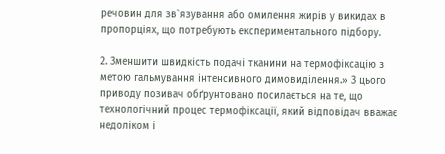речовин для зв`язування або омилення жирів у викидах в пропорціях, що потребують експериментального підбору.

2. Зменшити швидкість подачі тканини на термофіксацію з метою гальмування інтенсивного димовиділення.» З цього приводу позивач обґрунтовано посилається на те, що технологічний процес термофіксації, який відповідач вважає недоліком і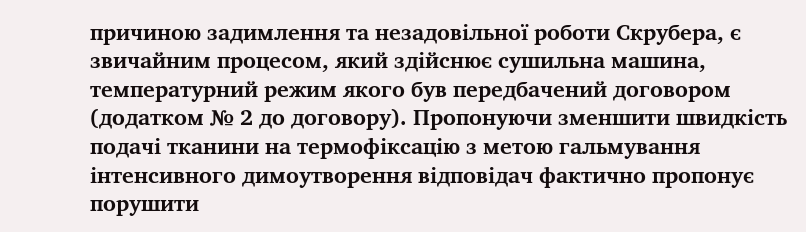причиною задимлення та незадовільної роботи Скрубера, є звичайним процесом, який здійснює сушильна машина, температурний режим якого був передбачений договором (додатком № 2 до договору). Пропонуючи зменшити швидкість подачі тканини на термофіксацію з метою гальмування інтенсивного димоутворення відповідач фактично пропонує порушити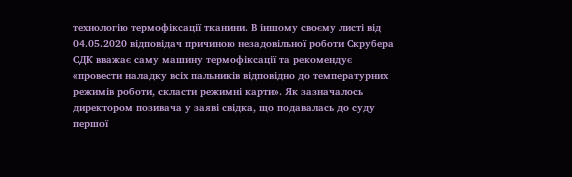технологію термофіксації тканини. В іншому своєму листі від 04.05.2020 відповідач причиною незадовільної роботи Скрубера СДК вважає саму машину термофіксації та рекомендує «провести наладку всіх пальників відповідно до температурних режимів роботи, скласти режимні карти». Як зазначалось директором позивача у заяві свідка, що подавалась до суду першої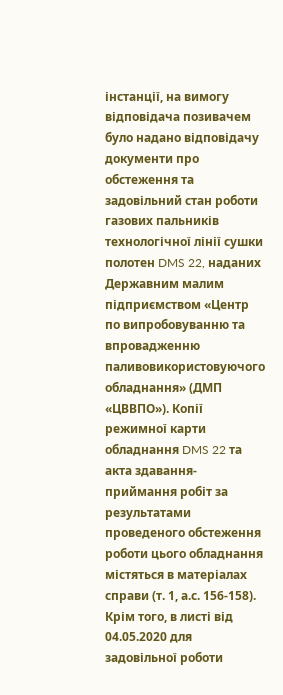інстанції, на вимогу відповідача позивачем було надано відповідачу документи про обстеження та задовільний стан роботи газових пальників технологічної лінії сушки полотен DMS 22, наданих Державним малим підприємством «Центр по випробовуванню та впровадженню паливовикористовуючого обладнання» (ДМП «ЦВВПО»). Копії режимної карти обладнання DMS 22 та акта здавання-приймання робіт за результатами проведеного обстеження роботи цього обладнання містяться в матеріалах справи (т. 1, а.с. 156-158). Крім того, в листі від 04.05.2020 для задовільної роботи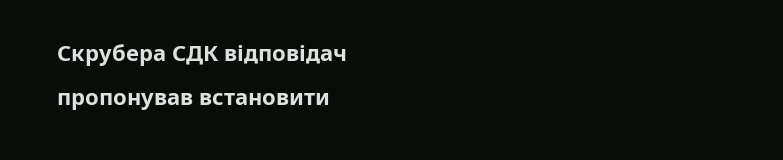Скрубера СДК відповідач пропонував встановити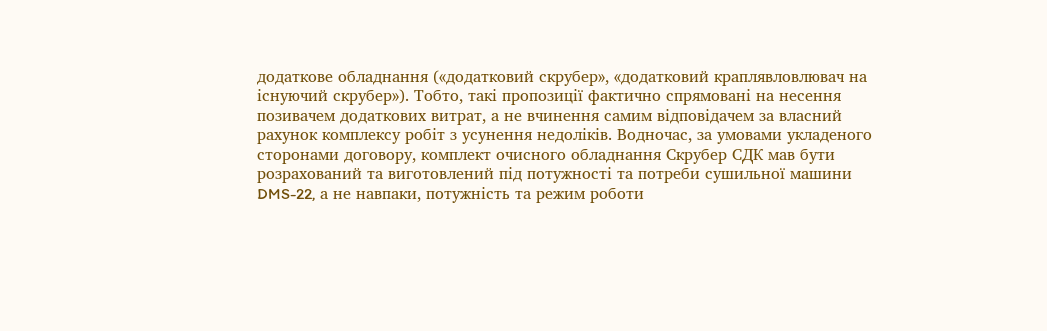додаткове обладнання («додатковий скрубер», «додатковий краплявловлювач на існуючий скрубер»). Тобто, такі пропозиції фактично спрямовані на несення позивачем додаткових витрат, а не вчинення самим відповідачем за власний рахунок комплексу робіт з усунення недоліків. Водночас, за умовами укладеного сторонами договору, комплект очисного обладнання Скрубер СДК мав бути розрахований та виготовлений під потужності та потреби сушильної машини DMS-22, а не навпаки, потужність та режим роботи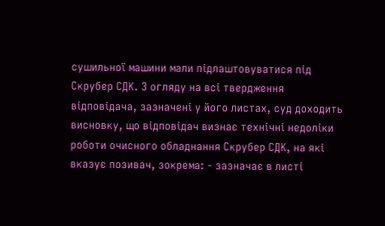сушильної машини мали підлаштовуватися під Скрубер СДК. З огляду на всі твердження відповідача, зазначені у його листах, суд доходить висновку, що відповідач визнає технічні недоліки роботи очисного обладнання Скрубер СДК, на які вказує позивач, зокрема: - зазначає в листі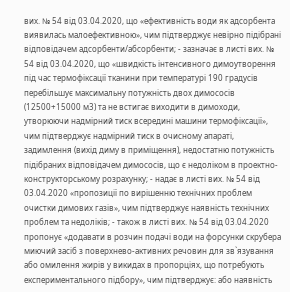вих. № 54 від 03.04.2020, що «ефективність води як адсорбента виявилась малоефективною», чим підтверджує невірно підібрані відповідачем адсорбенти/абсорбенти; - зазначає в листі вих. № 54 від 03.04.2020, що «швидкість інтенсивного димоутворення під час термофіксації тканини при температурі 190 градусів перебільшує максимальну потужність двох димососів (12500+15000 м3) та не встигає виходити в димоходи, утворюючи надмірний тиск всередині машини термофіксації», чим підтверджує надмірний тиск в очисному апараті, задимлення (вихід диму в приміщення), недостатню потужність підібраних відповідачем димососів, що є недоліком в проектно-конструкторському розрахунку; - надає в листі вих. № 54 від 03.04.2020 «пропозиції по вирішенню технічних проблем очистки димових газів», чим підтверджує наявність технічних проблем та недоліків; - також в листі вих. № 54 від 03.04.2020 пропонує «додавати в розчин подачі води на форсунки скрубера миючий засіб з поверхнево-активних речовин для зв`язування або омилення жирів у викидах в пропорціях, що потребують експериментального підбору», чим підтверджує: або наявність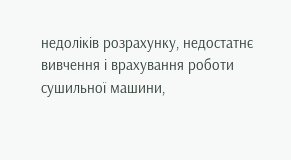недоліків розрахунку, недостатнє вивчення і врахування роботи сушильної машини,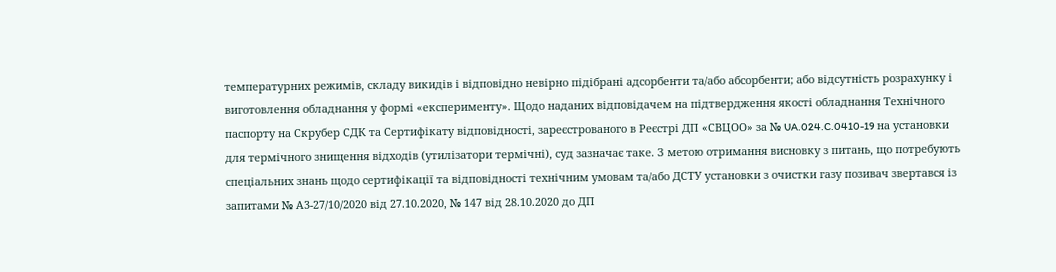температурних режимів, складу викидів і відповідно невірно підібрані адсорбенти та/або абсорбенти; або відсутність розрахунку і виготовлення обладнання у формі «експерименту». Щодо наданих відповідачем на підтвердження якості обладнання Технічного паспорту на Скрубер СДК та Сертифікату відповідності, зареєстрованого в Реєстрі ДП «СВЦОО» за № UA.024.C.0410-19 на установки для термічного знищення відходів (утилізатори термічні), суд зазначає таке. З метою отримання висновку з питань, що потребують спеціальних знань щодо сертифікації та відповідності технічним умовам та/або ДСТУ установки з очистки газу позивач звертався із запитами № А3-27/10/2020 від 27.10.2020, № 147 від 28.10.2020 до ДП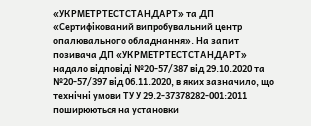«УКРМЕТРТЕСТСТАНДАРТ» та ДП «Сертифікований випробувальний центр опалювального обладнання». На запит позивача ДП «УКРМЕТРТЕСТСТАНДАРТ» надало відповіді №20-57/387 від 29.10.2020 та №20-57/397 від 06.11.2020, в яких зазначило, що технічні умови ТУ У 29.2-37378282-001:2011 поширюються на установки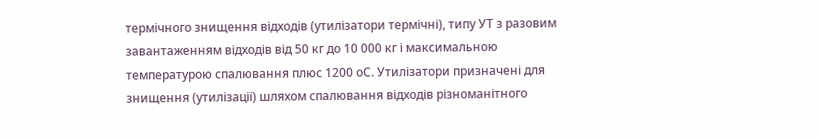термічного знищення відходів (утилізатори термічні), типу УТ з разовим завантаженням відходів від 50 кг до 10 000 кг і максимальною температурою спалювання плюс 1200 оС. Утилізатори призначені для знищення (утилізації) шляхом спалювання відходів різноманітного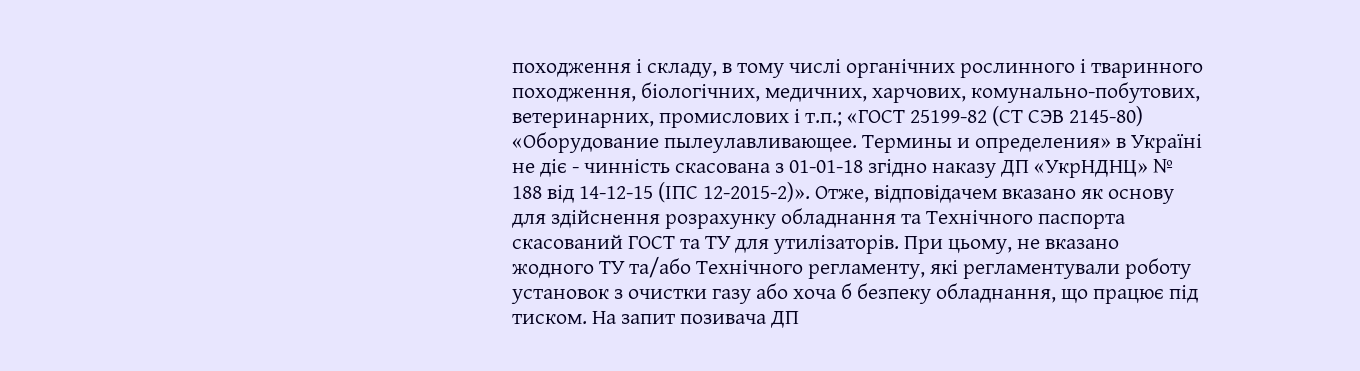походження і складу, в тому числі органічних рослинного і тваринного походження, біологічних, медичних, харчових, комунально-побутових, ветеринарних, промислових і т.п.; «ГОСТ 25199-82 (СТ СЭВ 2145-80) «Оборудование пылеулавливающее. Термины и определения» в Україні не діє - чинність скасована з 01-01-18 згідно наказу ДП «УкрНДНЦ» № 188 від 14-12-15 (ІПС 12-2015-2)». Отже, відповідачем вказано як основу для здійснення розрахунку обладнання та Технічного паспорта скасований ГОСТ та ТУ для утилізаторів. При цьому, не вказано жодного ТУ та/або Технічного регламенту, які регламентували роботу установок з очистки газу або хоча б безпеку обладнання, що працює під тиском. На запит позивача ДП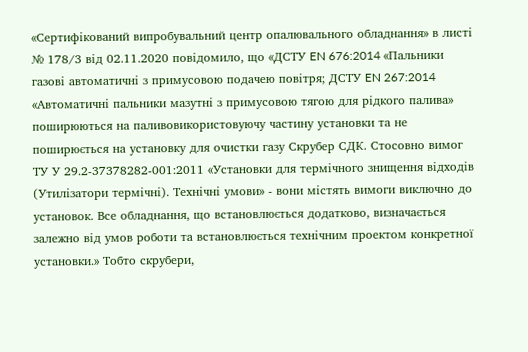«Сертифікований випробувальний центр опалювального обладнання» в листі № 178/3 від 02.11.2020 повідомило, що «ДСТУ EN 676:2014 «Пальники газові автоматичні з примусовою подачею повітря; ДСТУ EN 267:2014 «Автоматичні пальники мазутні з примусовою тягою для рідкого палива» поширюються на паливовикористовуючу частину установки та не поширюється на установку для очистки газу Скрубер СДК. Стосовно вимог ТУ У 29.2-37378282-001:2011 «Установки для термічного знищення відходів (Утилізатори термічні). Технічні умови» - вони містять вимоги виключно до установок. Все обладнання, що встановлюється додатково, визначається залежно від умов роботи та встановлюється технічним проектом конкретної установки.» Тобто скрубери,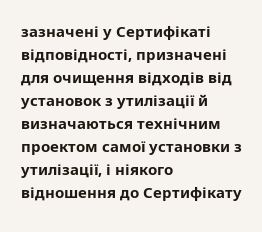зазначені у Сертифікаті відповідності, призначені для очищення відходів від установок з утилізації й визначаються технічним проектом самої установки з утилізації, і ніякого відношення до Сертифікату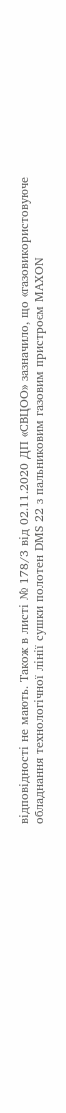відповідності не мають. Також в листі № 178/3 від 02.11.2020 ДП «СВЦОО» зазначило, що «газовикористовуюче обладнання технологічної лінії сушки полотен DMS 22 з пальниковим газовим пристроєм MAXON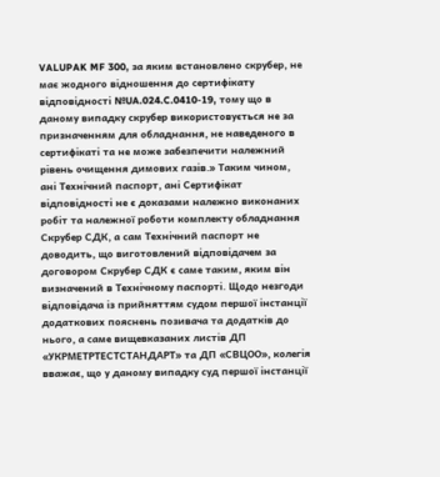VALUPAK MF 300, за яким встановлено скрубер, не має жодного відношення до сертифікату відповідності №UA.024.C.0410-19, тому що в даному випадку скрубер використовується не за призначенням для обладнання, не наведеного в сертифікаті та не може забезпечити належний рівень очищення димових газів.» Таким чином, ані Технічний паспорт, ані Сертифікат відповідності не є доказами належно виконаних робіт та належної роботи комплекту обладнання Скрубер СДК, а сам Технічний паспорт не доводить, що виготовлений відповідачем за договором Скрубер СДК є саме таким, яким він визначений в Технічному паспорті. Щодо незгоди відповідача із прийняттям судом першої інстанції додаткових пояснень позивача та додатків до нього, а саме вищевказаних листів ДП «УКРМЕТРТЕСТСТАНДАРТ» та ДП «СВЦОО», колегія вважає, що у даному випадку суд першої інстанції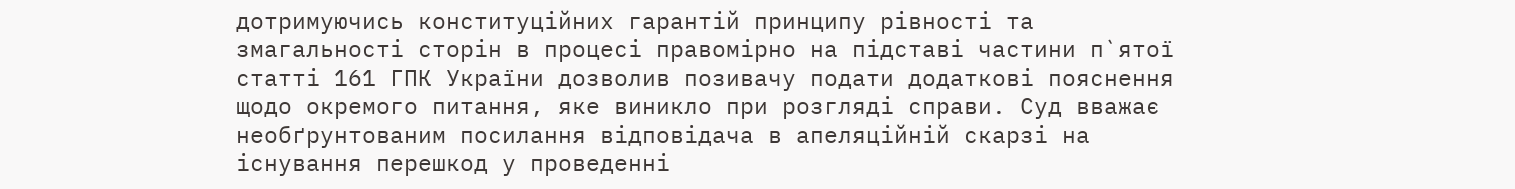дотримуючись конституційних гарантій принципу рівності та змагальності сторін в процесі правомірно на підставі частини п`ятої статті 161 ГПК України дозволив позивачу подати додаткові пояснення щодо окремого питання, яке виникло при розгляді справи. Суд вважає необґрунтованим посилання відповідача в апеляційній скарзі на існування перешкод у проведенні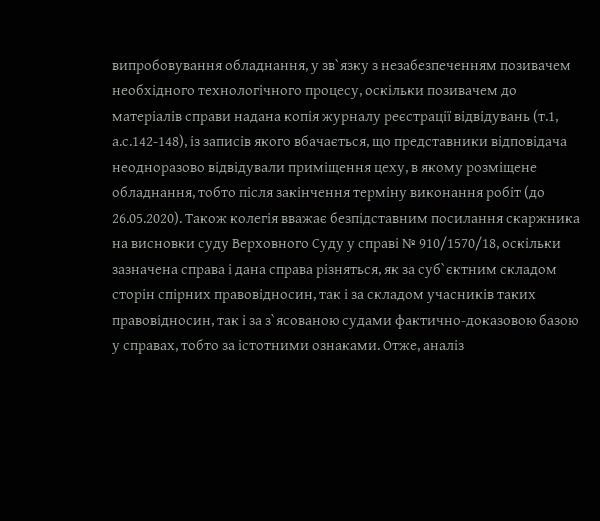випробовування обладнання, у зв`язку з незабезпеченням позивачем необхідного технологічного процесу, оскільки позивачем до матеріалів справи надана копія журналу реєстрації відвідувань (т.1, а.с.142-148), із записів якого вбачається, що представники відповідача неодноразово відвідували приміщення цеху, в якому розміщене обладнання, тобто після закінчення терміну виконання робіт (до 26.05.2020). Також колегія вважає безпідставним посилання скаржника на висновки суду Верховного Суду у справі № 910/1570/18, оскільки зазначена справа і дана справа різняться, як за суб`єктним складом сторін спірних правовідносин, так і за складом учасників таких правовідносин, так і за з`ясованою судами фактично-доказовою базою у справах, тобто за істотними ознаками. Отже, аналіз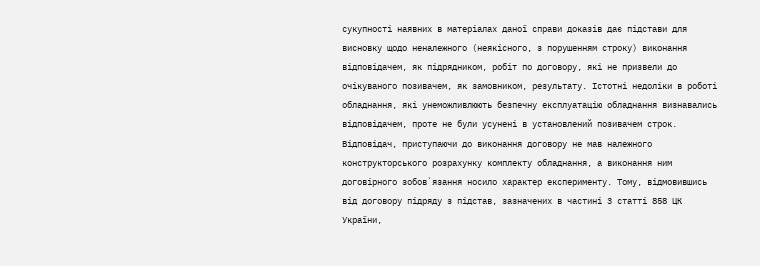сукупності наявних в матеріалах даної справи доказів дає підстави для висновку щодо неналежного (неякісного, з порушенням строку) виконання відповідачем, як підрядником, робіт по договору, які не призвели до очікуваного позивачем, як замовником, результату. Істотні недоліки в роботі обладнання, які унеможливлюють безпечну експлуатацію обладнання визнавались відповідачем, проте не були усунені в установлений позивачем строк. Відповідач, приступаючи до виконання договору не мав належного конструкторського розрахунку комплекту обладнання, а виконання ним договірного зобов`язання носило характер експерименту. Тому, відмовившись від договору підряду з підстав, зазначених в частині 3 статті 858 ЦК України,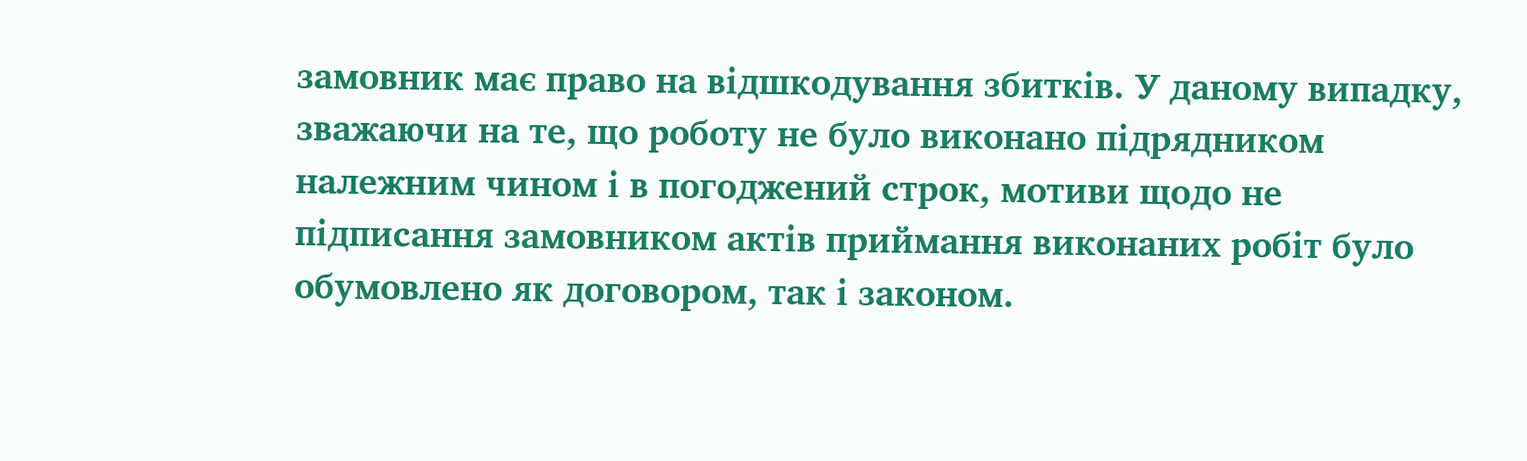замовник має право на відшкодування збитків. У даному випадку, зважаючи на те, що роботу не було виконано підрядником належним чином і в погоджений строк, мотиви щодо не підписання замовником актів приймання виконаних робіт було обумовлено як договором, так і законом.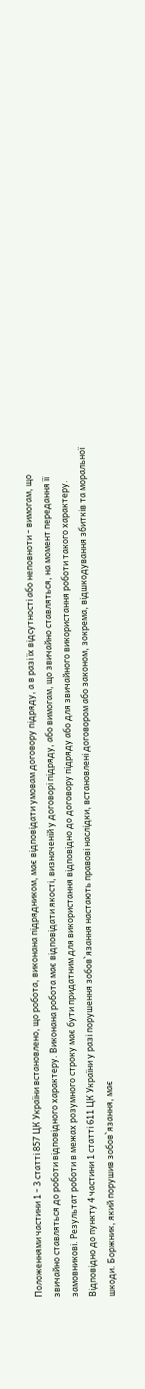Положеннями частини 1 - 3 статті 857 ЦК України встановлено, що робота, виконана підрядником, має відповідати умовам договору підряду, а в разі їх відсутності або неповноти - вимогам, що звичайно ставляться до роботи відповідного характеру. Виконана робота має відповідати якості, визначеній у договорі підряду, або вимогам, що звичайно ставляться, на момент передання її замовникові. Результат роботи в межах розумного строку має бути придатним для використання відповідно до договору підряду або для звичайного використання роботи такого характеру. Відповідно до пункту 4 частини 1 статті 611 ЦК України у разі порушення зобов`язання настають правові наслідки, встановлені договором або законом, зокрема, відшкодування збитків та моральної шкоди. Боржник, який порушив зобов`язання, має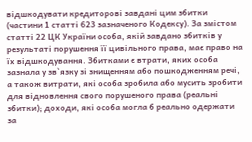відшкодувати кредиторові завдані цим збитки (частини 1 статті 623 зазначеного Кодексу). За змістом статті 22 ЦК України особа, якій завдано збитків у результаті порушення її цивільного права, має право на їх відшкодування. Збитками є втрати, яких особа зазнала у зв`язку зі знищенням або пошкодженням речі, а також витрати, які особа зробила або мусить зробити для відновлення свого порушеного права (реальні збитки); доходи, які особа могла б реально одержати за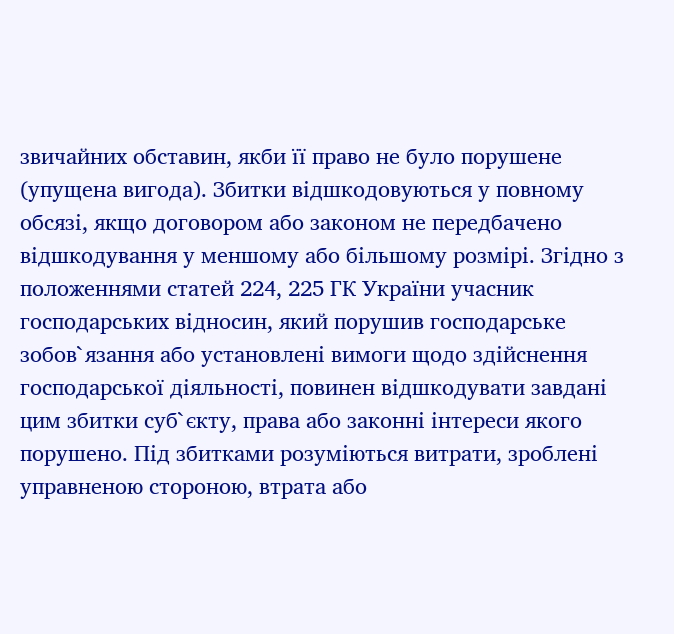звичайних обставин, якби її право не було порушене (упущена вигода). Збитки відшкодовуються у повному обсязі, якщо договором або законом не передбачено відшкодування у меншому або більшому розмірі. Згідно з положеннями статей 224, 225 ГК України учасник господарських відносин, який порушив господарське зобов`язання або установлені вимоги щодо здійснення господарської діяльності, повинен відшкодувати завдані цим збитки суб`єкту, права або законні інтереси якого порушено. Під збитками розуміються витрати, зроблені управненою стороною, втрата або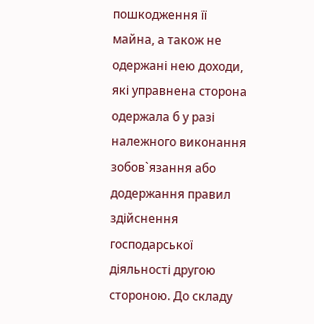пошкодження її майна, а також не одержані нею доходи, які управнена сторона одержала б у разі належного виконання зобов`язання або додержання правил здійснення господарської діяльності другою стороною. До складу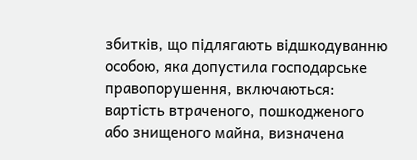збитків, що підлягають відшкодуванню особою, яка допустила господарське правопорушення, включаються: вартість втраченого, пошкодженого або знищеного майна, визначена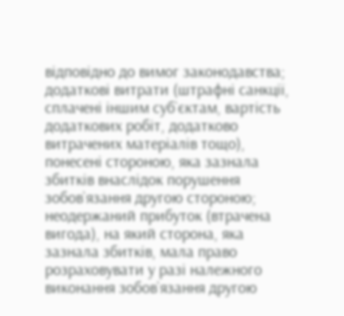відповідно до вимог законодавства; додаткові витрати (штрафні санкції, сплачені іншим суб`єктам, вартість додаткових робіт, додатково витрачених матеріалів тощо), понесені стороною, яка зазнала збитків внаслідок порушення зобов`язання другою стороною; неодержаний прибуток (втрачена вигода), на який сторона, яка зазнала збитків, мала право розраховувати у разі належного виконання зобов`язання другою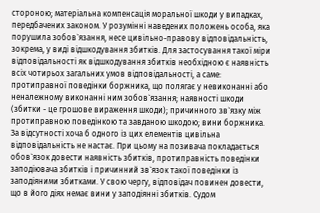стороною; матеріальна компенсація моральної шкоди у випадках, передбачених законом. У розумінні наведених положень особа, яка порушила зобов`язання, несе цивільно-правову відповідальність, зокрема, у виді відшкодування збитків. Для застосування такої міри відповідальності як відшкодування збитків необхідною є наявність всіх чотирьох загальних умов відповідальності, а саме: протиправної поведінки боржника, що полягає у невиконанні або неналежному виконанні ним зобов`язання; наявності шкоди (збитки - це грошове вираження шкоди); причинного зв`язку між протиправною поведінкою та завданою шкодою; вини боржника. За відсутності хоча б одного із цих елементів цивільна відповідальність не настає. При цьому на позивача покладається обов`язок довести наявність збитків, протиправність поведінки заподіювача збитків і причинний зв`язок такої поведінки із заподіяними збитками. У свою чергу, відповідач повинен довести, що в його діях немає вини у заподіянні збитків. Судом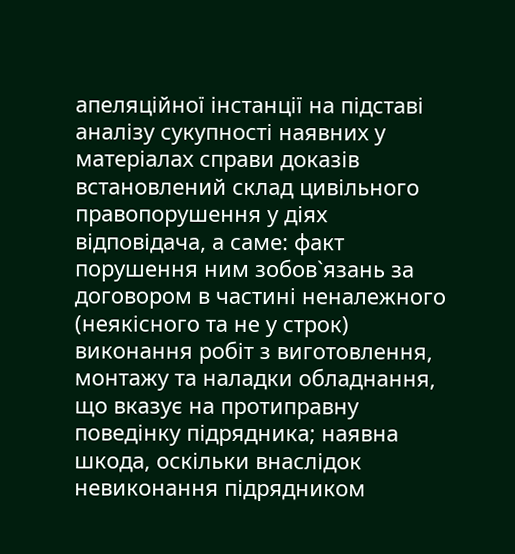апеляційної інстанції на підставі аналізу сукупності наявних у матеріалах справи доказів встановлений склад цивільного правопорушення у діях відповідача, а саме: факт порушення ним зобов`язань за договором в частині неналежного (неякісного та не у строк) виконання робіт з виготовлення, монтажу та наладки обладнання, що вказує на протиправну поведінку підрядника; наявна шкода, оскільки внаслідок невиконання підрядником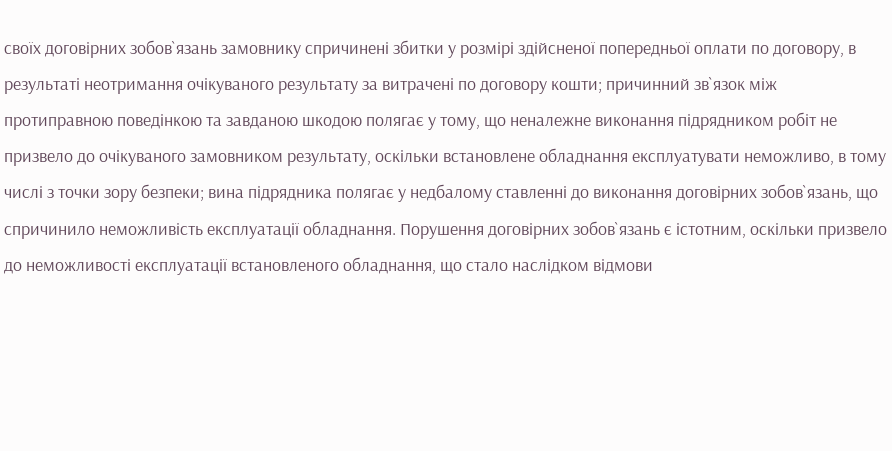своїх договірних зобов`язань замовнику спричинені збитки у розмірі здійсненої попередньої оплати по договору, в результаті неотримання очікуваного результату за витрачені по договору кошти; причинний зв`язок між протиправною поведінкою та завданою шкодою полягає у тому, що неналежне виконання підрядником робіт не призвело до очiкуваного замовником результату, оскільки встановлене обладнання експлуатувати неможливо, в тому числі з точки зору безпеки; вина підрядника полягає у недбалому ставленні до виконання договірних зобов`язань, що спричинило неможливість експлуатації обладнання. Порушення договірних зобов`язань є істотним, оскільки призвело до неможливості експлуатації встановленого обладнання, що стало наслідком відмови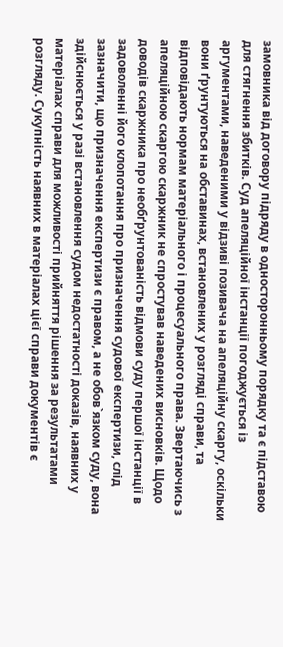замовника від договору підряду в односторонньому порядку та є підставою для стягнення збитків. Суд апеляційної інстанції погоджується із аргументами, наведеними у відзиві позивача на апеляційну скаргу, оскільки вони ґрунтуються на обставинах, встановлених у розгляді справи, та відповідають нормам матеріального і процесуального права. Звертаючись з апеляційною скаргою скаржник не спростував наведених висновків. Щодо доводів скаржника про необґрунтованість відмови суду першої інстанції в задоволенні його клопотання про призначення судової експертизи, слід зазначити, що призначення експертизи є правом, а не обов`язком суду, вона здійснюється у разі встановлення судом недостатності доказів, наявних у матеріалах справи для можливості прийняття рішення за результатами розгляду. Сукупність наявних в матеріалах цієї справи документів є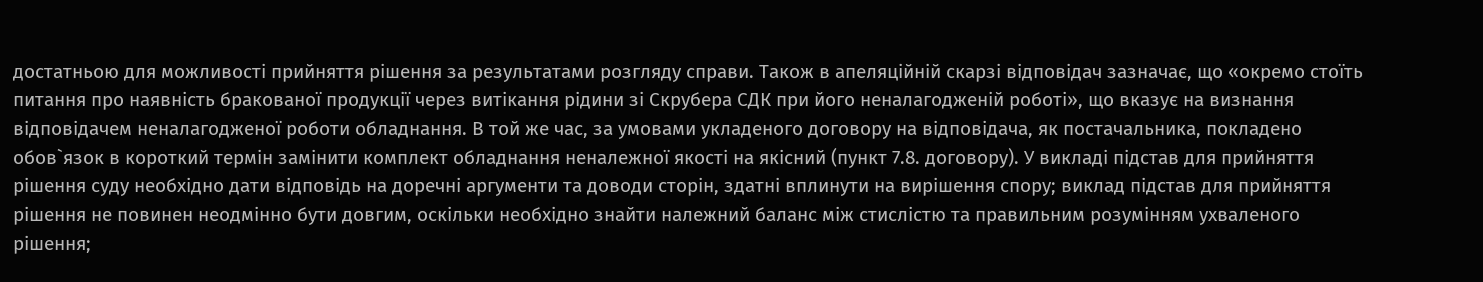достатньою для можливості прийняття рішення за результатами розгляду справи. Також в апеляційній скарзі відповідач зазначає, що «окремо стоїть питання про наявність бракованої продукції через витікання рідини зі Скрубера СДК при його неналагодженій роботі», що вказує на визнання відповідачем неналагодженої роботи обладнання. В той же час, за умовами укладеного договору на відповідача, як постачальника, покладено обов`язок в короткий термін замінити комплект обладнання неналежної якості на якісний (пункт 7.8. договору). У викладі підстав для прийняття рішення суду необхідно дати відповідь на доречні аргументи та доводи сторін, здатні вплинути на вирішення спору; виклад підстав для прийняття рішення не повинен неодмінно бути довгим, оскільки необхідно знайти належний баланс між стислістю та правильним розумінням ухваленого рішення;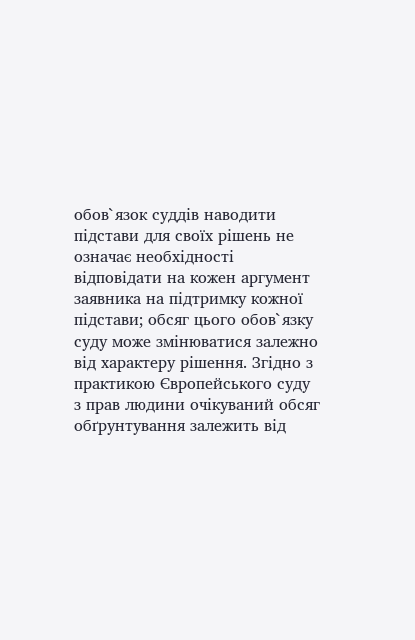обов`язок суддів наводити підстави для своїх рішень не означає необхідності відповідати на кожен аргумент заявника на підтримку кожної підстави; обсяг цього обов`язку суду може змінюватися залежно від характеру рішення. Згідно з практикою Європейського суду з прав людини очікуваний обсяг обґрунтування залежить від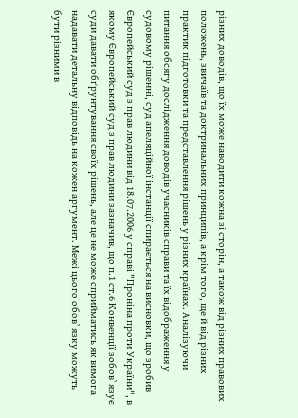різних доводів, що їх може наводити кожна зі сторін, а також від різних правових положень, звичаїв та доктринальних принципів, а крім того, ще й від різних практик підготовки та представлення рішень у різних країнах. Аналізуючи питання обсягу дослідження доводів учасників справи та їх відображення у судовому рішенні, суд апеляційної інстанції спирається на висновки, що зробив Європейський суд з прав людини від 18.07.2006 у справі "Проніна проти України", в якому Європейський суд з прав людини зазначив, що п.1 ст.6 Конвенції зобов`язує суди давати обґрунтування своїх рішень, але це не може сприйматись як вимога надавати детальну відповідь на кожен аргумент. Межі цього обов`язку можуть бути різними в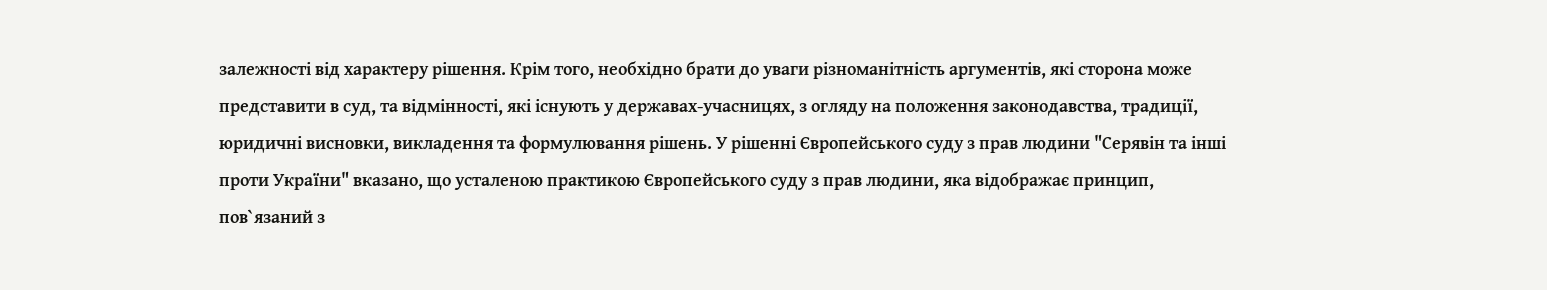залежності від характеру рішення. Крім того, необхідно брати до уваги різноманітність аргументів, які сторона може представити в суд, та відмінності, які існують у державах-учасницях, з огляду на положення законодавства, традиції, юридичні висновки, викладення та формулювання рішень. У рішенні Європейського суду з прав людини "Серявін та інші проти України" вказано, що усталеною практикою Європейського суду з прав людини, яка відображає принцип, пов`язаний з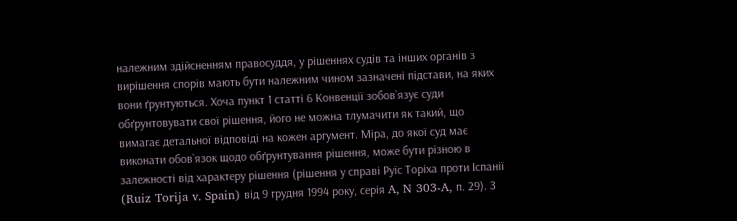належним здійсненням правосуддя, у рішеннях судів та інших органів з вирішення спорів мають бути належним чином зазначені підстави, на яких вони ґрунтуються. Хоча пункт 1 статті 6 Конвенції зобов`язує суди обґрунтовувати свої рішення, його не можна тлумачити як такий, що вимагає детальної відповіді на кожен аргумент. Міра, до якої суд має виконати обов`язок щодо обґрунтування рішення, може бути різною в залежності від характеру рішення (рішення у справі Руїс Торіха проти Іспанії (Ruiz Torija v. Spain) від 9 грудня 1994 року, серія A, N 303-A, п. 29). З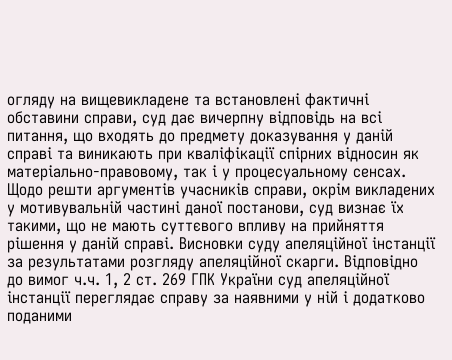огляду на вищевикладене та встановлені фактичні обставини справи, суд дає вичерпну відповідь на всі питання, що входять до предмету доказування у даній справі та виникають при кваліфікації спірних відносин як матеріально-правовому, так і у процесуальному сенсах. Щодо решти аргументів учасників справи, окрім викладених у мотивувальній частині даної постанови, суд визнає їх такими, що не мають суттєвого впливу на прийняття рішення у даній справі. Висновки суду апеляційної інстанції за результатами розгляду апеляційної скарги. Відповідно до вимог ч.ч. 1, 2 ст. 269 ГПК України суд апеляційної інстанції переглядає справу за наявними у ній і додатково поданими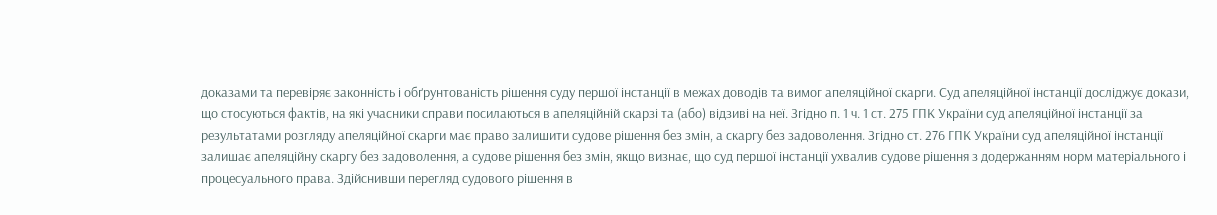доказами та перевіряє законність і обґрунтованість рішення суду першої інстанції в межах доводів та вимог апеляційної скарги. Суд апеляційної інстанції досліджує докази, що стосуються фактів, на які учасники справи посилаються в апеляційній скарзі та (або) відзиві на неї. Згідно п. 1 ч. 1 ст. 275 ГПК України суд апеляційної інстанції за результатами розгляду апеляційної скарги має право залишити судове рішення без змін, а скаргу без задоволення. Згідно ст. 276 ГПК України суд апеляційної інстанції залишає апеляційну скаргу без задоволення, а судове рішення без змін, якщо визнає, що суд першої інстанції ухвалив судове рішення з додержанням норм матеріального і процесуального права. Здійснивши перегляд судового рішення в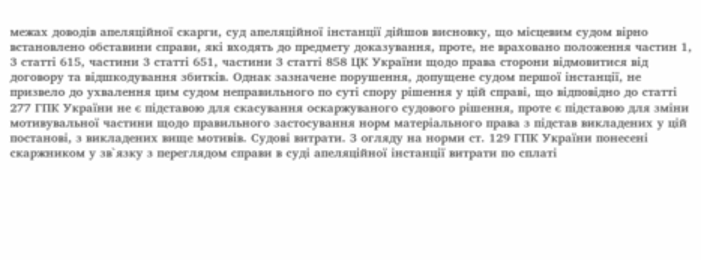межах доводів апеляційної скарги, суд апеляційної інстанції дійшов висновку, що місцевим судом вірно встановлено обставини справи, які входять до предмету доказування, проте, не враховано положення частин 1, 3 статті 615, частини 3 статті 651, частини 3 статті 858 ЦК України щодо права сторони відмовитися від договору та відшкодування збитків. Однак зазначене порушення, допущене судом першої інстанції, не призвело до ухвалення цим судом неправильного по суті спору рішення у цій справі, що відповідно до статті 277 ГПК України не є підставою для скасування оскаржуваного судового рішення, проте є підставою для зміни мотивувальної частини щодо правильного застосування норм матеріального права з підстав викладених у цій постанові, з викладених вище мотивів. Судові витрати. З огляду на норми ст. 129 ГПК України понесені скаржником у зв`язку з переглядом справи в суді апеляційної інстанції витрати по сплаті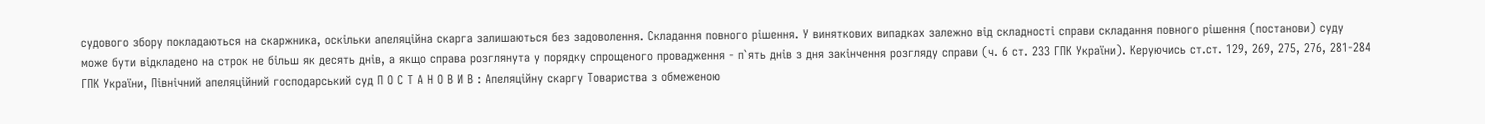судового збору покладаються на скаржника, оскільки апеляційна скарга залишаються без задоволення. Складання повного рішення. У виняткових випадках залежно від складності справи складання повного рішення (постанови) суду може бути відкладено на строк не більш як десять днів, а якщо справа розглянута у порядку спрощеного провадження - п`ять днів з дня закінчення розгляду справи (ч. 6 ст. 233 ГПК України). Керуючись ст.ст. 129, 269, 275, 276, 281-284 ГПК України, Північний апеляційний господарський суд П О С Т А Н О В И В : Апеляційну скаргу Товариства з обмеженою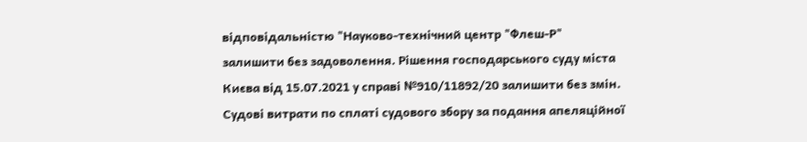відповідальністю "Науково-технічний центр "Флеш-Р" залишити без задоволення. Рішення господарського суду міста Києва від 15.07.2021 у справі №910/11892/20 залишити без змін. Судові витрати по сплаті судового збору за подання апеляційної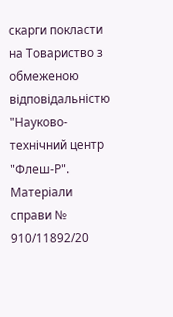скарги покласти на Товариство з обмеженою відповідальністю "Науково-технічний центр "Флеш-Р". Матеріали справи № 910/11892/20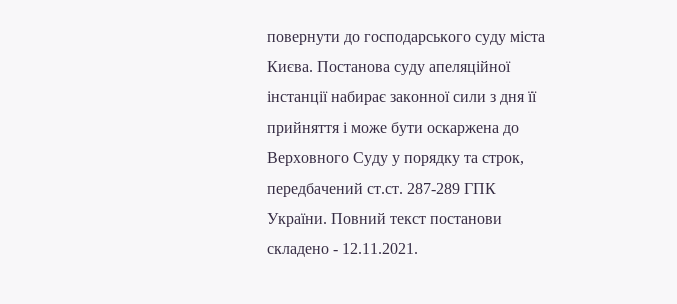повернути до господарського суду міста Києва. Постанова суду апеляційної інстанції набирає законної сили з дня її прийняття і може бути оскаржена до Верховного Суду у порядку та строк, передбачений ст.ст. 287-289 ГПК України. Повний текст постанови складено - 12.11.2021.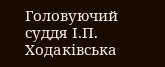Головуючий суддя І.П. Ходаківська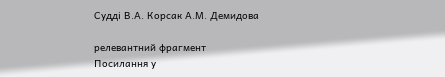Судді В.А. Корсак А.М. Демидова

релевантний фрагмент
Посилання у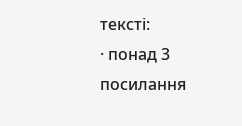тексті:
· понад 3 посилання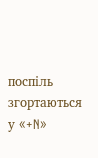поспіль згортаються у «+N»